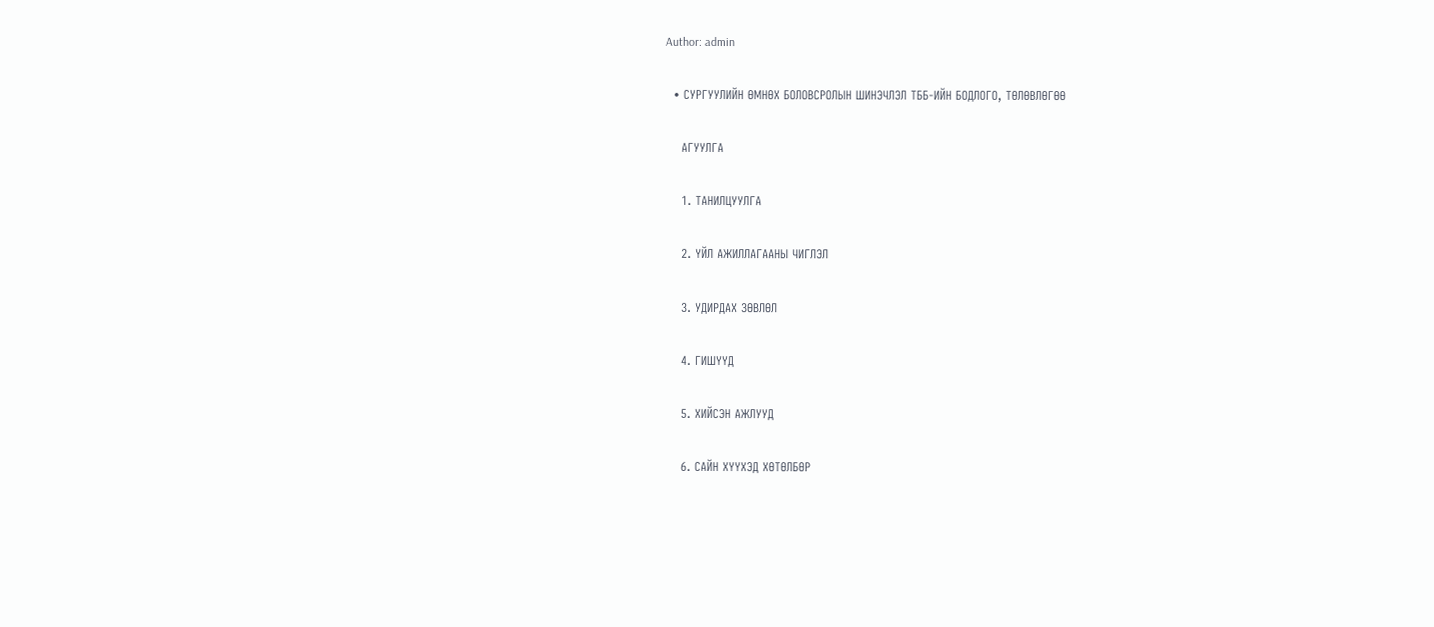Author: admin

  • СУРГУУЛИЙН ӨМНӨХ БОЛОВСРОЛЫН ШИНЭЧЛЭЛ ТББ-ИЙН БОДЛОГО, ТӨЛӨВЛӨГӨӨ

    АГУУЛГА

    1. ТАНИЛЦУУЛГА

    2. ҮЙЛ АЖИЛЛАГААНЫ ЧИГЛЭЛ

    3. УДИРДАХ ЗӨВЛӨЛ

    4. ГИШҮҮД

    5. ХИЙСЭН АЖЛУУД

    6. САЙН ХҮҮХЭД ХӨТӨЛБӨР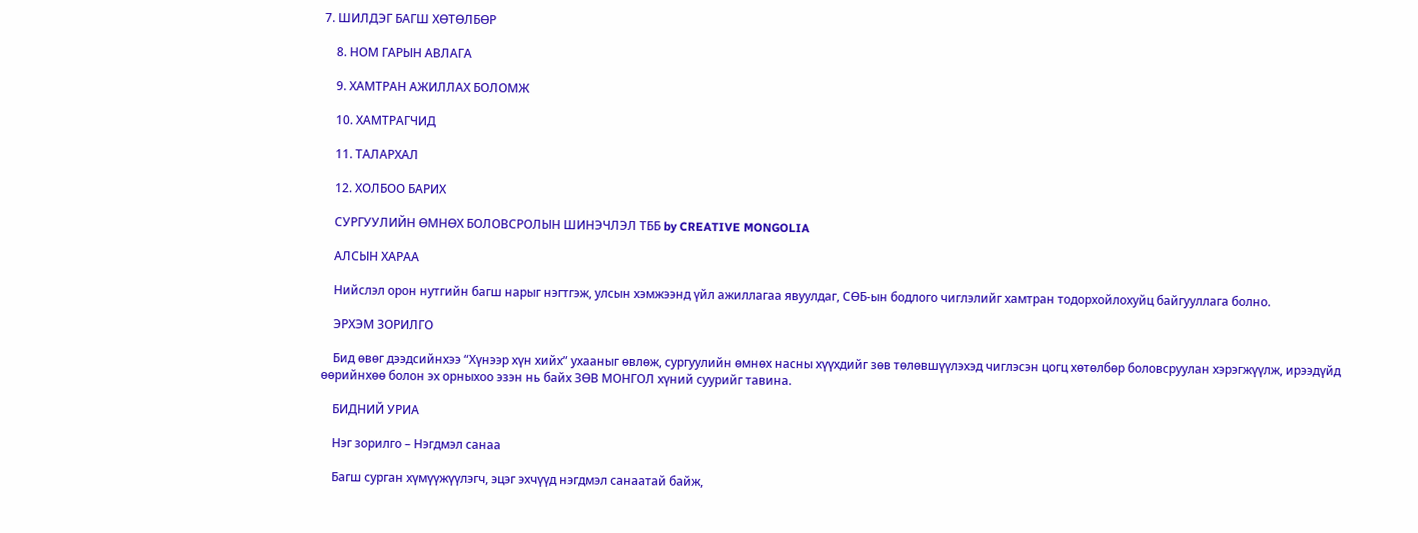7. ШИЛДЭГ БАГШ ХӨТӨЛБӨР

    8. НОМ ГАРЫН АВЛАГА

    9. ХАМТРАН АЖИЛЛАХ БОЛОМЖ

    10. ХАМТРАГЧИД

    11. ТАЛАРХАЛ

    12. ХОЛБОО БАРИХ

    СУРГУУЛИЙН ӨМНӨХ БОЛОВСРОЛЫН ШИНЭЧЛЭЛ ТББ by CREATIVE MONGOLIA

    АЛСЫН ХАРАА

    Нийслэл орон нутгийн багш нарыг нэгтгэж, улсын хэмжээнд үйл ажиллагаа явуулдаг, СӨБ-ын бодлого чиглэлийг хамтран тодорхойлохуйц байгууллага болно.

    ЭРХЭМ ЗОРИЛГО

    Бид өвөг дээдсийнхээ “Хүнээр хүн хийх” ухааныг өвлөж, сургуулийн өмнөх насны хүүхдийг зөв төлөвшүүлэхэд чиглэсэн цогц хөтөлбөр боловсруулан хэрэгжүүлж, ирээдүйд өөрийнхөө болон эх орныхоо эзэн нь байх ЗӨВ МОНГОЛ хүний суурийг тавина.

    БИДНИЙ УРИА

    Нэг зорилго – Нэгдмэл санаа

    Багш сурган хүмүүжүүлэгч, эцэг эхчүүд нэгдмэл санаатай байж,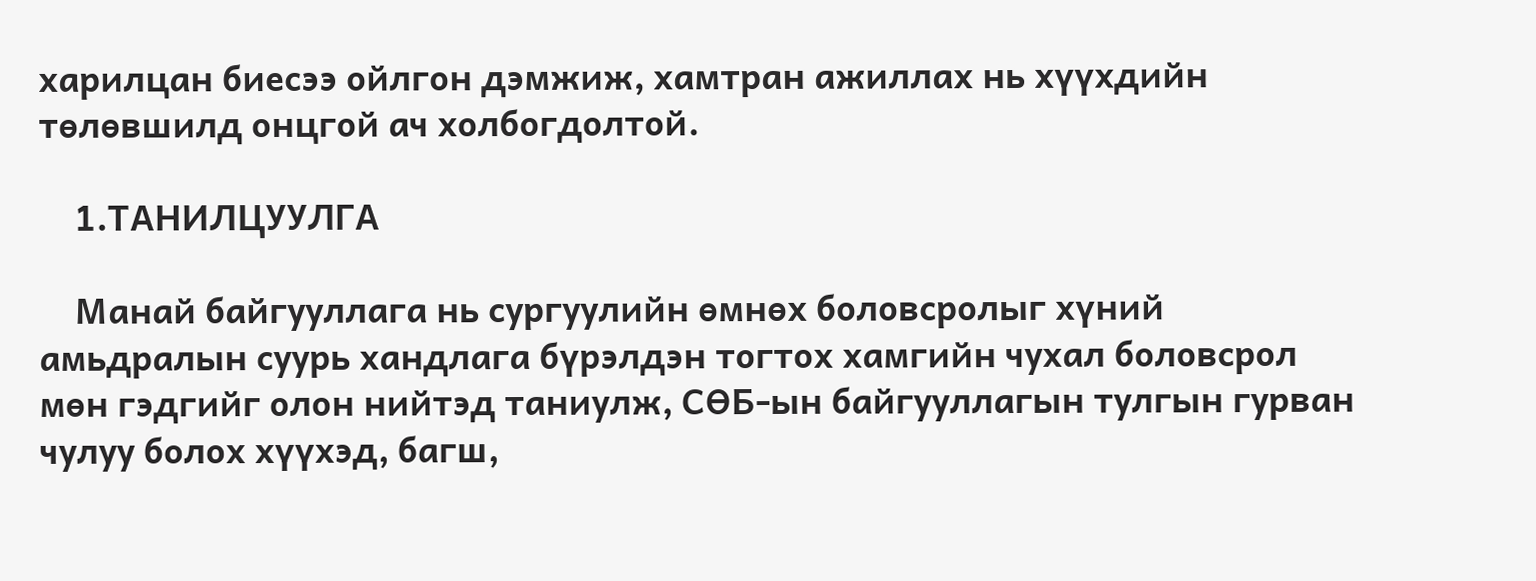харилцан биесээ ойлгон дэмжиж, хамтран ажиллах нь хүүхдийн төлөвшилд онцгой ач холбогдолтой.

    1.ТАНИЛЦУУЛГА

    Манай байгууллага нь сургуулийн өмнөх боловсролыг хүний амьдралын суурь хандлага бүрэлдэн тогтох хамгийн чухал боловсрол мөн гэдгийг олон нийтэд таниулж, СӨБ-ын байгууллагын тулгын гурван чулуу болох хүүхэд, багш,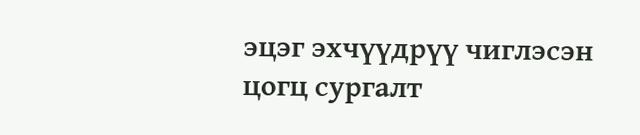эцэг эхчүүдрүү чиглэсэн цогц сургалт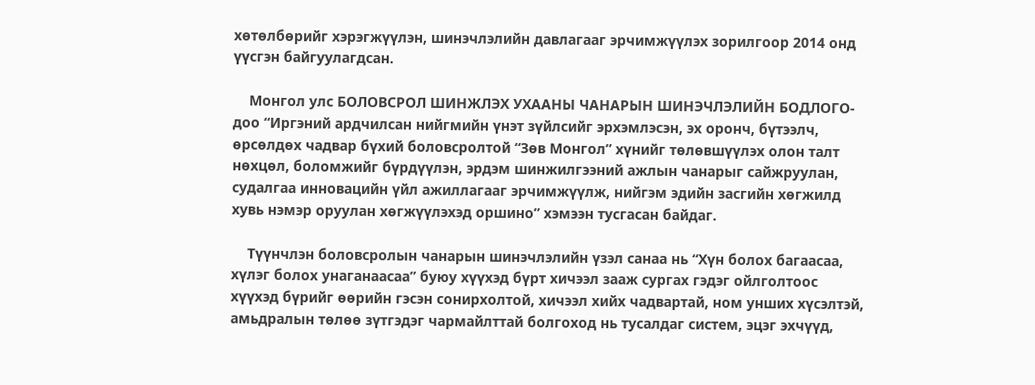хөтөлбөрийг хэрэгжүүлэн, шинэчлэлийн давлагааг эрчимжүүлэх зорилгоор 2014 онд үүсгэн байгуулагдсан.

    Монгол улс БОЛОВСРОЛ ШИНЖЛЭХ УХААНЫ ЧАНАРЫН ШИНЭЧЛЭЛИЙН БОДЛОГО-доо “Иргэний ардчилсан нийгмийн үнэт зүйлсийг эрхэмлэсэн, эх оронч, бүтээлч, өрсөлдөх чадвар бүхий боловсролтой “Зөв Монгол” хүнийг төлөвшүүлэх олон талт нөхцөл, боломжийг бүрдүүлэн, эрдэм шинжилгээний ажлын чанарыг сайжруулан, судалгаа инновацийн үйл ажиллагааг эрчимжүүлж, нийгэм эдийн засгийн хөгжилд хувь нэмэр оруулан хөгжүүлэхэд оршино” хэмээн тусгасан байдаг.

    Түүнчлэн боловсролын чанарын шинэчлэлийн үзэл санаа нь “Хүн болох багаасаа, хүлэг болох унаганаасаа” буюу хүүхэд бүрт хичээл зааж сургах гэдэг ойлголтоос хүүхэд бүрийг өөрийн гэсэн сонирхолтой, хичээл хийх чадвартай, ном унших хүсэлтэй, амьдралын төлөө зүтгэдэг чармайлттай болгоход нь тусалдаг систем, эцэг эхчүүд,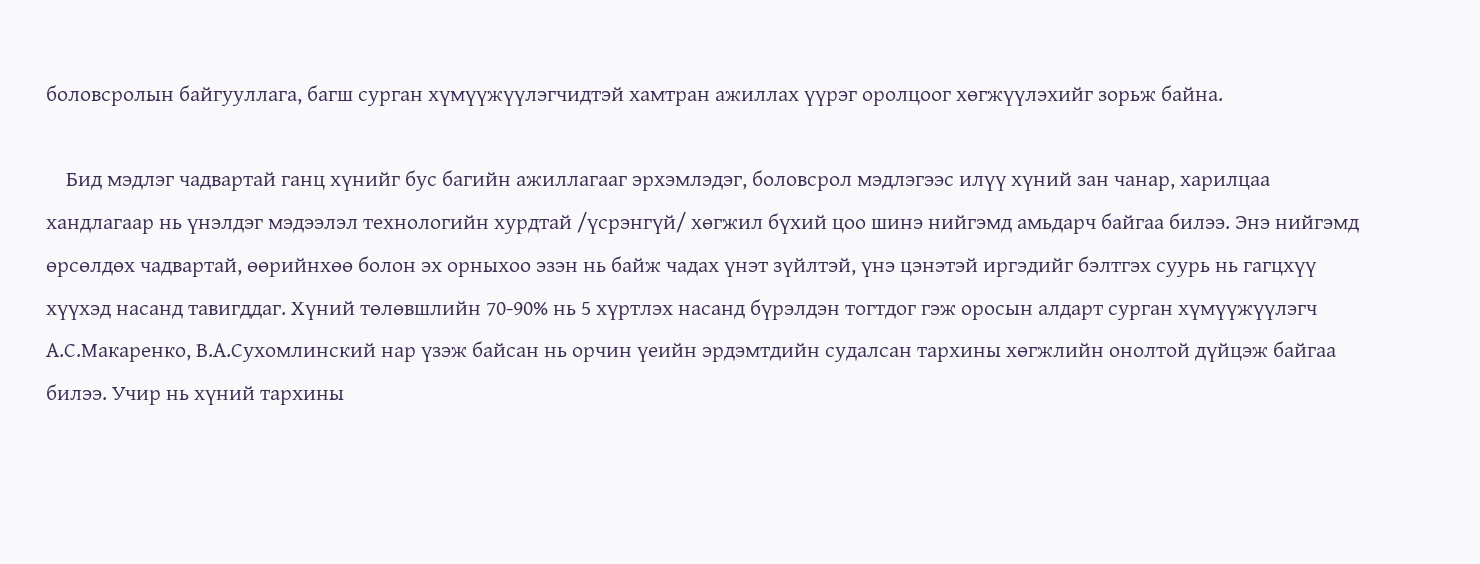боловсролын байгууллага, багш сурган хүмүүжүүлэгчидтэй хамтран ажиллах үүрэг оролцоог хөгжүүлэхийг зорьж байна.

    Бид мэдлэг чадвартай ганц хүнийг бус багийн ажиллагааг эрхэмлэдэг, боловсрол мэдлэгээс илүү хүний зан чанар, харилцаа хандлагаар нь үнэлдэг мэдээлэл технологийн хурдтай /үсрэнгүй/ хөгжил бүхий цоо шинэ нийгэмд амьдарч байгаа билээ. Энэ нийгэмд өрсөлдөх чадвартай, өөрийнхөө болон эх орныхоо эзэн нь байж чадах үнэт зүйлтэй, үнэ цэнэтэй иргэдийг бэлтгэх суурь нь гагцхүү хүүхэд насанд тавигддаг. Хүний төлөвшлийн 70-90% нь 5 хүртлэх насанд бүрэлдэн тогтдог гэж оросын алдарт сурган хүмүүжүүлэгч А.С.Макаренко, В.А.Сухомлинский нар үзэж байсан нь орчин үеийн эрдэмтдийн судалсан тархины хөгжлийн онолтой дүйцэж байгаа билээ. Учир нь хүний тархины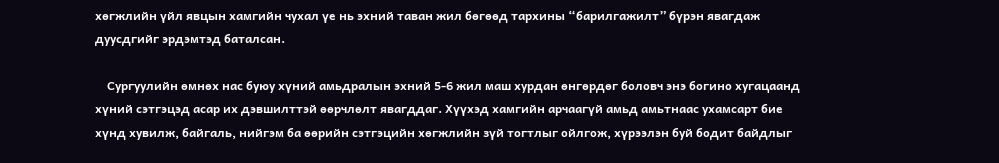хөгжлийн үйл явцын хамгийн чухал үе нь эхний таван жил бөгөөд тархины “барилгажилт” бүрэн явагдаж дуусдгийг эрдэмтэд баталсан.

    Сургуулийн өмнөх нас буюу хүний амьдралын эхний 5-6 жил маш хурдан өнгөрдөг боловч энэ богино хугацаанд хүний сэтгэцэд асар их дэвшилттэй өөрчлөлт явагддаг. Хүүхэд хамгийн арчаагүй амьд амьтнаас ухамсарт бие хүнд хувилж, байгаль, нийгэм ба өөрийн сэтгэцийн хөгжлийн зүй тогтлыг ойлгож, хүрээлэн буй бодит байдлыг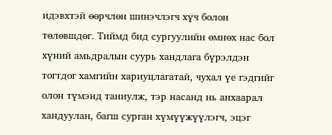идэвхтэй өөрчлөн шинэчлэгч хүч болон төлөвшдөг. Тиймд бид сургуулийн өмнөх нас бол хүний амьдралын суурь хандлага бүрэлдэн тогтдог хамгийн хариуцлагатай, чухал үе гэдгийг олон түмэнд таниулж, тэр насанд нь анхаарал хандуулан, багш сурган хүмүүжүүлэгч, эцэг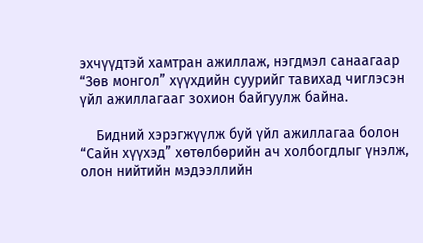эхчүүдтэй хамтран ажиллаж, нэгдмэл санаагаар “Зөв монгол” хүүхдийн суурийг тавихад чиглэсэн үйл ажиллагааг зохион байгуулж байна.

    Бидний хэрэгжүүлж буй үйл ажиллагаа болон “Сайн хүүхэд” хөтөлбөрийн ач холбогдлыг үнэлж, олон нийтийн мэдээллийн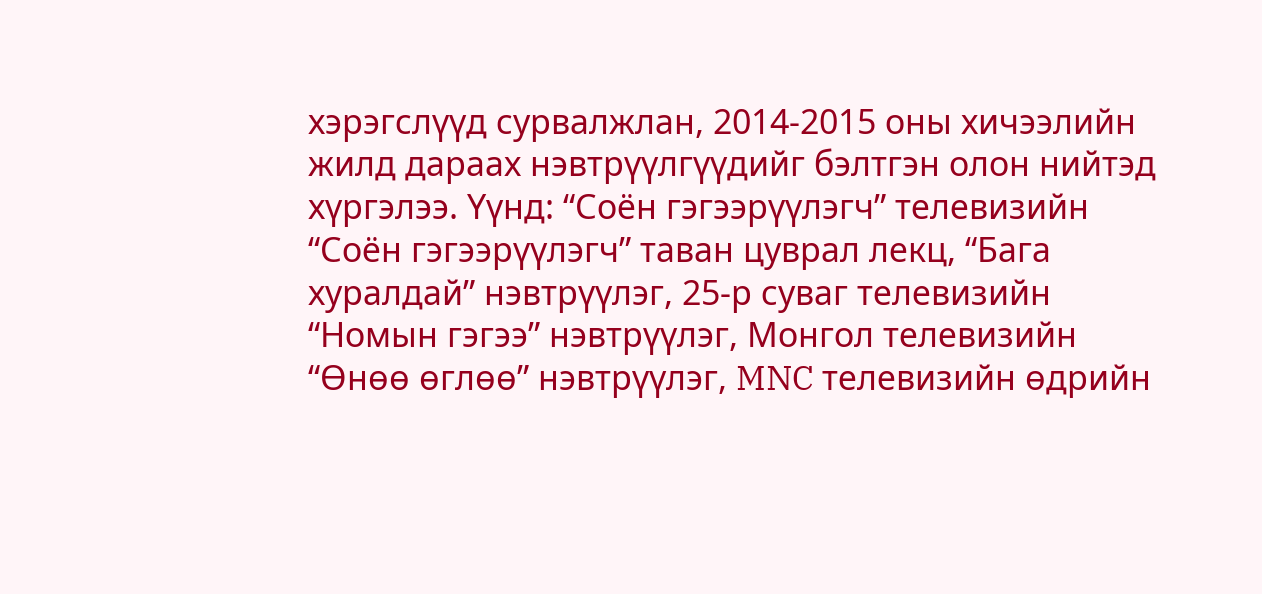хэрэгслүүд сурвалжлан, 2014-2015 оны хичээлийн жилд дараах нэвтрүүлгүүдийг бэлтгэн олон нийтэд хүргэлээ. Үүнд: “Соён гэгээрүүлэгч” телевизийн “Соён гэгээрүүлэгч” таван цуврал лекц, “Бага хуралдай” нэвтрүүлэг, 25-р суваг телевизийн “Номын гэгээ” нэвтрүүлэг, Монгол телевизийн “Өнөө өглөө” нэвтрүүлэг, MNC телевизийн өдрийн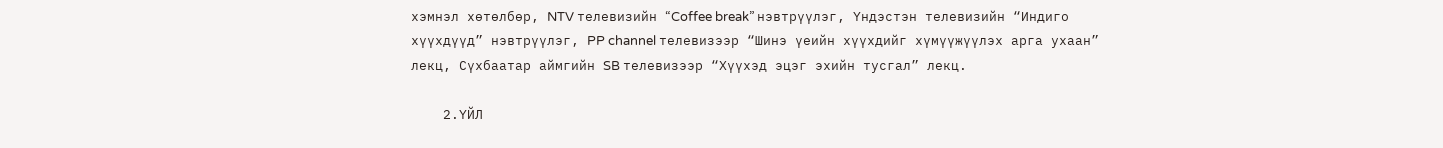хэмнэл хөтөлбөр, NTV телевизийн “Coffee break” нэвтрүүлэг, Үндэстэн телевизийн “Индиго хүүхдүүд” нэвтрүүлэг, PP channel телевизээр “Шинэ үеийн хүүхдийг хүмүүжүүлэх арга ухаан” лекц, Сүхбаатар аймгийн SB телевизээр “Хүүхэд эцэг эхийн тусгал” лекц.

    2.ҮЙЛ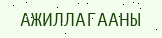АЖИЛЛАГААНЫ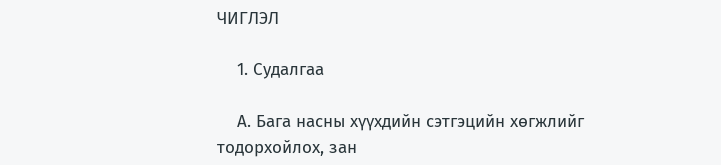ЧИГЛЭЛ

    1. Судалгаа

    А. Бага насны хүүхдийн сэтгэцийн хөгжлийг тодорхойлох, зан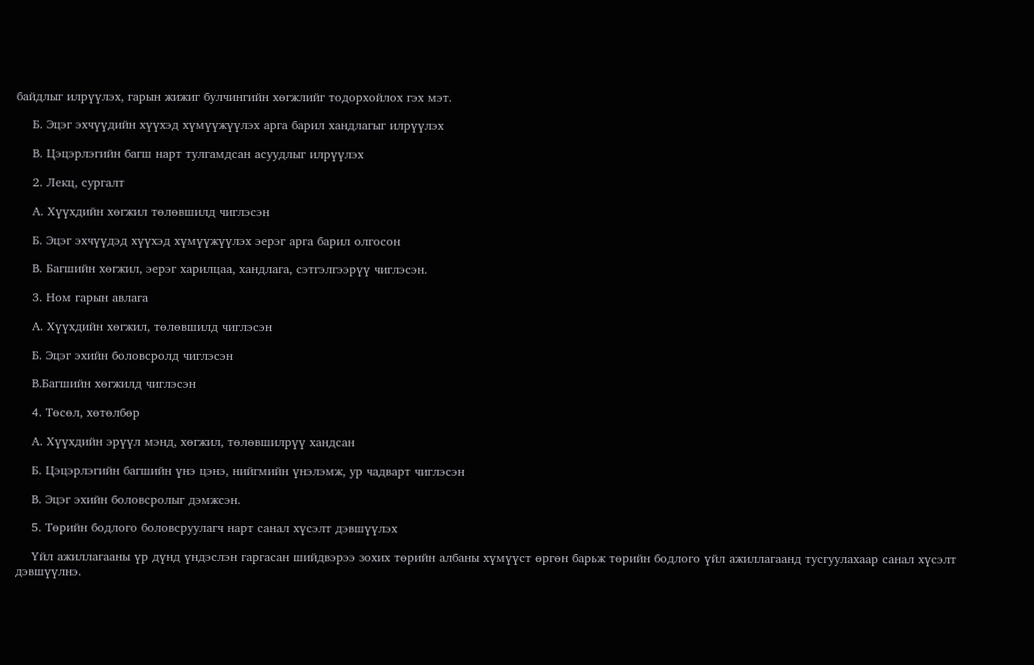байдлыг илрүүлэх, гарын жижиг булчингийн хөгжлийг тодорхойлох гэх мэт.

    Б. Эцэг эхчүүдийн хүүхэд хүмүүжүүлэх арга барил хандлагыг илрүүлэх

    В. Цэцэрлэгийн багш нарт тулгамдсан асуудлыг илрүүлэх

    2. Лекц, сургалт

    А. Хүүхдийн хөгжил төлөвшилд чиглэсэн

    Б. Эцэг эхчүүдэд хүүхэд хүмүүжүүлэх эерэг арга барил олгосон

    В. Багшийн хөгжил, эерэг харилцаа, хандлага, сэтгэлгээрүү чиглэсэн.

    3. Ном гарын авлага

    А. Хүүхдийн хөгжил, төлөвшилд чиглэсэн

    Б. Эцэг эхийн боловсролд чиглэсэн

    В.Багшийн хөгжилд чиглэсэн

    4. Төсөл, хөтөлбөр

    А. Хүүхдийн эрүүл мэнд, хөгжил, төлөвшилрүү хандсан

    Б. Цэцэрлэгийн багшийн үнэ цэнэ, нийгмийн үнэлэмж, ур чадварт чиглэсэн

    В. Эцэг эхийн боловсролыг дэмжсэн.

    5. Төрийн бодлого боловсруулагч нарт санал хүсэлт дэвшүүлэх

    Үйл ажиллагааны үр дүнд үндэслэн гаргасан шийдвэрээ зохих төрийн албаны хүмүүст өргөн барьж төрийн бодлого үйл ажиллагаанд тусгуулахаар санал хүсэлт дэвшүүлнэ.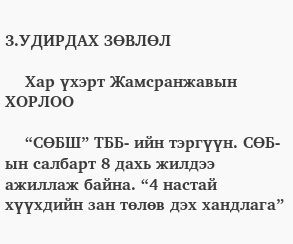3.УДИРДАХ ЗӨВЛӨЛ

    Хар үхэрт Жамсранжавын ХОРЛОО

    “СӨБШ” ТББ- ийн тэргүүн. СӨБ- ын салбарт 8 дахь жилдээ ажиллаж байна. “4 настай хүүхдийн зан төлөв дэх хандлага”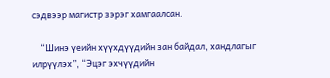сэдвээр магистр зэрэг хамгаалсан.

    “Шинэ үеийн хүүхдүүдийн зан байдал, хандлагыг илрүүлэх”, “Эцэг эхчүүдийн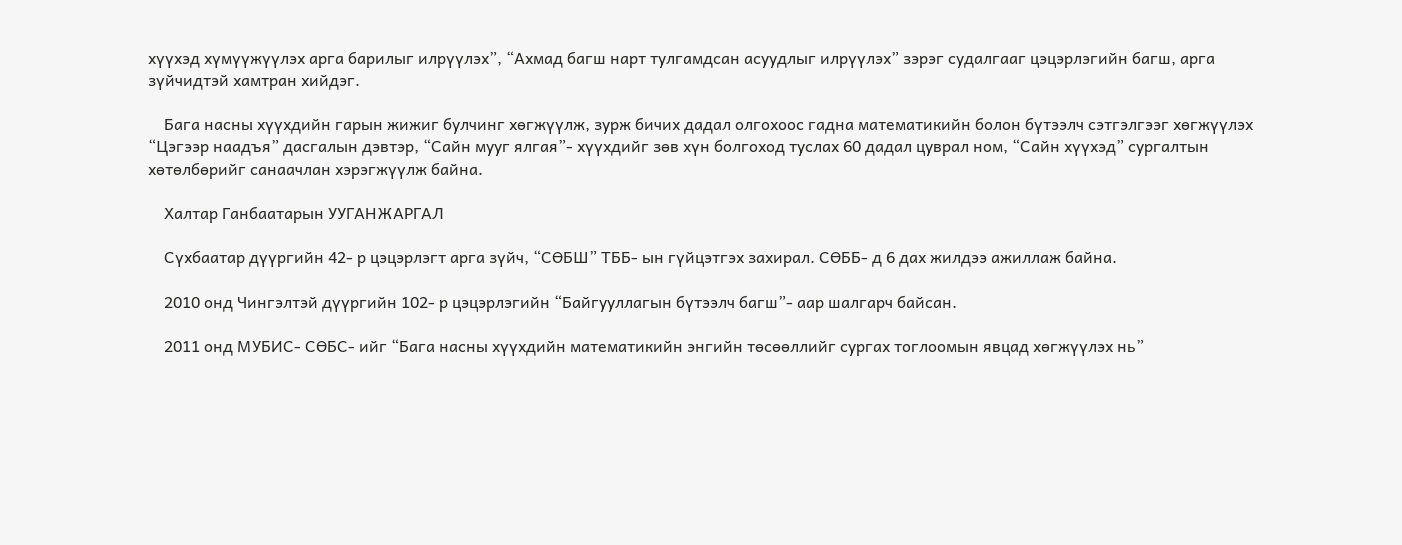хүүхэд хүмүүжүүлэх арга барилыг илрүүлэх”, “Ахмад багш нарт тулгамдсан асуудлыг илрүүлэх” зэрэг судалгааг цэцэрлэгийн багш, арга зүйчидтэй хамтран хийдэг.

    Бага насны хүүхдийн гарын жижиг булчинг хөгжүүлж, зурж бичих дадал олгохоос гадна математикийн болон бүтээлч сэтгэлгээг хөгжүүлэх “Цэгээр наадъя” дасгалын дэвтэр, “Сайн мууг ялгая”- хүүхдийг зөв хүн болгоход туслах 60 дадал цуврал ном, “Сайн хүүхэд” сургалтын хөтөлбөрийг санаачлан хэрэгжүүлж байна.

    Халтар Ганбаатарын УУГАНЖАРГАЛ

    Сүхбаатар дүүргийн 42- р цэцэрлэгт арга зүйч, “СӨБШ” ТББ- ын гүйцэтгэх захирал. СӨББ- д 6 дах жилдээ ажиллаж байна.

    2010 онд Чингэлтэй дүүргийн 102- р цэцэрлэгийн “Байгууллагын бүтээлч багш”- аар шалгарч байсан.

    2011 онд МУБИС- СӨБС- ийг “Бага насны хүүхдийн математикийн энгийн төсөөллийг сургах тоглоомын явцад хөгжүүлэх нь”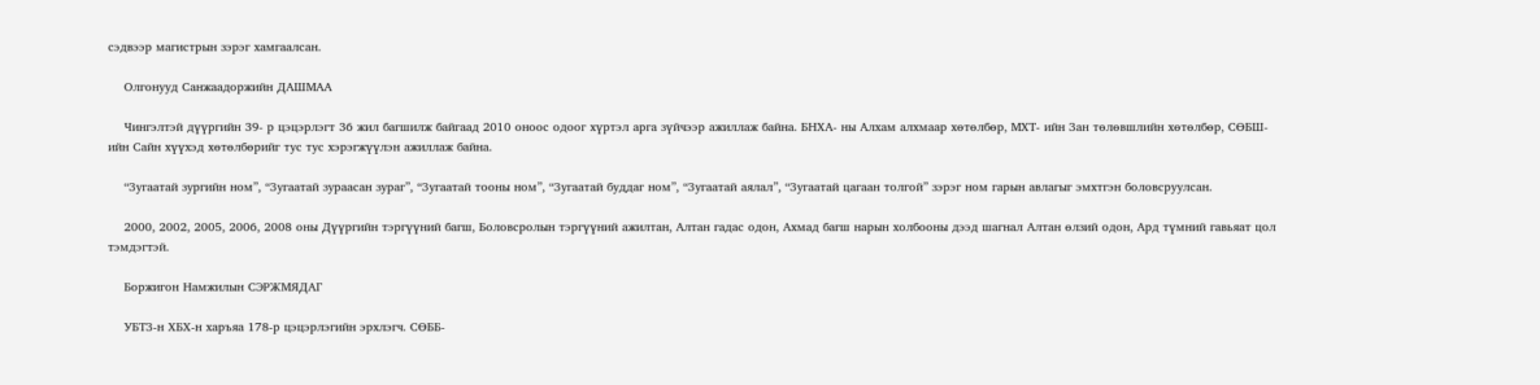сэдвээр магистрын зэрэг хамгаалсан.

    Олгонууд Санжаадоржийн ДАШМАА

    Чингэлтэй дүүргийн 39- р цэцэрлэгт 36 жил багшилж байгаад 2010 оноос одоог хүртэл арга зүйчээр ажиллаж байна. БНХА- ны Алхам алхмаар хөтөлбөр, МХТ- ийн Зан төлөвшлийн хөтөлбөр, СӨБШ- ийн Сайн хүүхэд хөтөлбөрийг тус тус хэрэгжүүлэн ажиллаж байна.

    “Зугаатай зургийн ном”, “Зугаатай зураасан зураг”, “Зугаатай тооны ном”, “Зугаатай буддаг ном”, “Зугаатай аялал”, “Зугаатай цагаан толгой” зэрэг ном гарын авлагыг эмхтгэн боловсруулсан.

    2000, 2002, 2005, 2006, 2008 оны Дүүргийн тэргүүний багш, Боловсролын тэргүүний ажилтан, Алтан гадас одон, Ахмад багш нарын холбооны дээд шагнал Алтан өлзий одон, Ард түмний гавьяат цол тэмдэгтэй.

    Боржигон Намжилын СЭРЖМЯДАГ

    УБТЗ-н ХБХ-н харъяа 178-р цэцэрлэгийн эрхлэгч. СӨББ-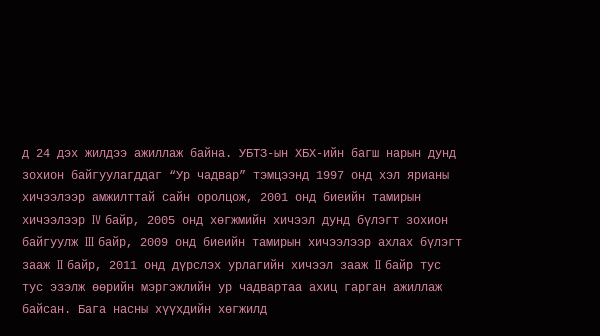д 24 дэх жилдээ ажиллаж байна. УБТЗ-ын ХБХ-ийн багш нарын дунд зохион байгуулагддаг “Ур чадвар” тэмцээнд 1997 онд хэл ярианы хичээлээр амжилттай сайн оролцож, 2001 онд биеийн тамирын хичээлээр IV байр, 2005 онд хөгжмийн хичээл дунд бүлэгт зохион байгуулж III байр, 2009 онд биеийн тамирын хичээлээр ахлах бүлэгт зааж II байр, 2011 онд дүрслэх урлагийн хичээл зааж II байр тус тус эзэлж өөрийн мэргэжлийн ур чадвартаа ахиц гарган ажиллаж байсан. Бага насны хүүхдийн хөгжилд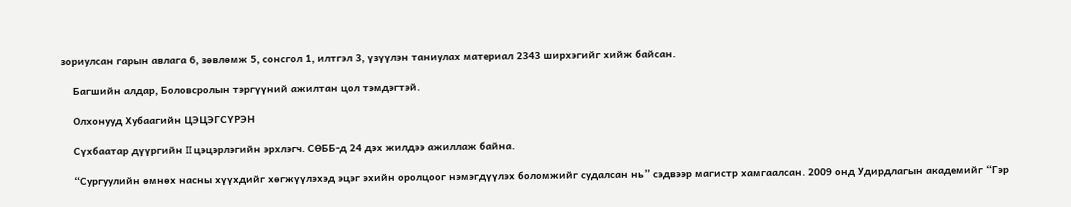зориулсан гарын авлага 6, зөвлөмж 5, сонсгол 1, илтгэл 3, үзүүлэн таниулах материал 2343 ширхэгийг хийж байсан.

    Багшийн алдар, Боловсролын тэргүүний ажилтан цол тэмдэгтэй.

    Олхонууд Хубаагийн ЦЭЦЭГСҮРЭН

    Сүхбаатар дүүргийн II цэцэрлэгийн эрхлэгч. СӨББ-д 24 дэх жилдээ ажиллаж байна.

    “Сургуулийн өмнөх насны хүүхдийг хөгжүүлэхэд эцэг эхийн оролцоог нэмэгдүүлэх боломжийг судалсан нь” сэдвээр магистр хамгаалсан. 2009 онд Удирдлагын академийг “Гэр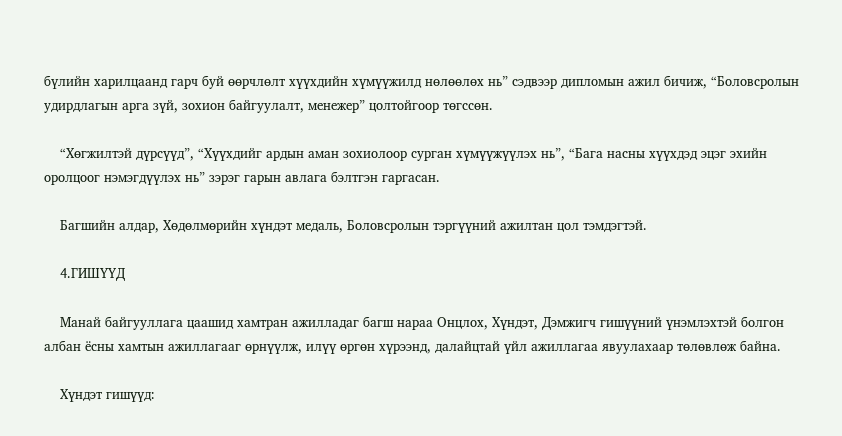бүлийн харилцаанд гарч буй өөрчлөлт хүүхдийн хүмүүжилд нөлөөлөх нь” сэдвээр дипломын ажил бичиж, “Боловсролын удирдлагын арга зүй, зохион байгуулалт, менежер” цолтойгоор төгссөн.

    “Хөгжилтэй дүрсүүд”, “Хүүхдийг ардын аман зохиолоор сурган хүмүүжүүлэх нь”, “Бага насны хүүхдэд эцэг эхийн оролцоог нэмэгдүүлэх нь” зэрэг гарын авлага бэлтгэн гаргасан.

    Багшийн алдар, Хөдөлмөрийн хүндэт медаль, Боловсролын тэргүүний ажилтан цол тэмдэгтэй.

    4.ГИШҮҮД

    Манай байгууллага цаашид хамтран ажилладаг багш нараа Онцлох, Хүндэт, Дэмжигч гишүүний үнэмлэхтэй болгон албан ёсны хамтын ажиллагааг өрнүүлж, илүү өргөн хүрээнд, далайцтай үйл ажиллагаа явуулахаар төлөвлөж байна.

    Хүндэт гишүүд: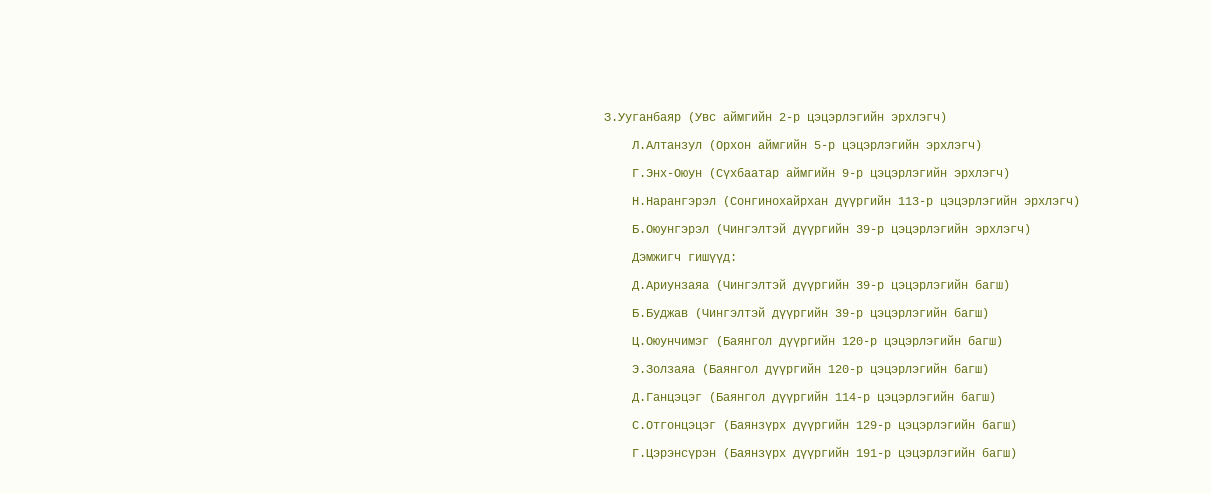З.Ууганбаяр (Увс аймгийн 2-р цэцэрлэгийн эрхлэгч)

    Л.Алтанзул (Орхон аймгийн 5-р цэцэрлэгийн эрхлэгч)

    Г.Энх-Оюун (Сүхбаатар аймгийн 9-р цэцэрлэгийн эрхлэгч)

    Н.Нарангэрэл (Сонгинохайрхан дүүргийн 113-р цэцэрлэгийн эрхлэгч)

    Б.Оюунгэрэл (Чингэлтэй дүүргийн 39-р цэцэрлэгийн эрхлэгч)

    Дэмжигч гишүүд:

    Д.Ариунзаяа (Чингэлтэй дүүргийн 39-р цэцэрлэгийн багш)

    Б.Буджав (Чингэлтэй дүүргийн 39-р цэцэрлэгийн багш)

    Ц.Оюунчимэг (Баянгол дүүргийн 120-р цэцэрлэгийн багш)

    Э.Золзаяа (Баянгол дүүргийн 120-р цэцэрлэгийн багш)

    Д.Ганцэцэг (Баянгол дүүргийн 114-р цэцэрлэгийн багш)

    С.Отгонцэцэг (Баянзүрх дүүргийн 129-р цэцэрлэгийн багш)

    Г.Цэрэнсүрэн (Баянзүрх дүүргийн 191-р цэцэрлэгийн багш)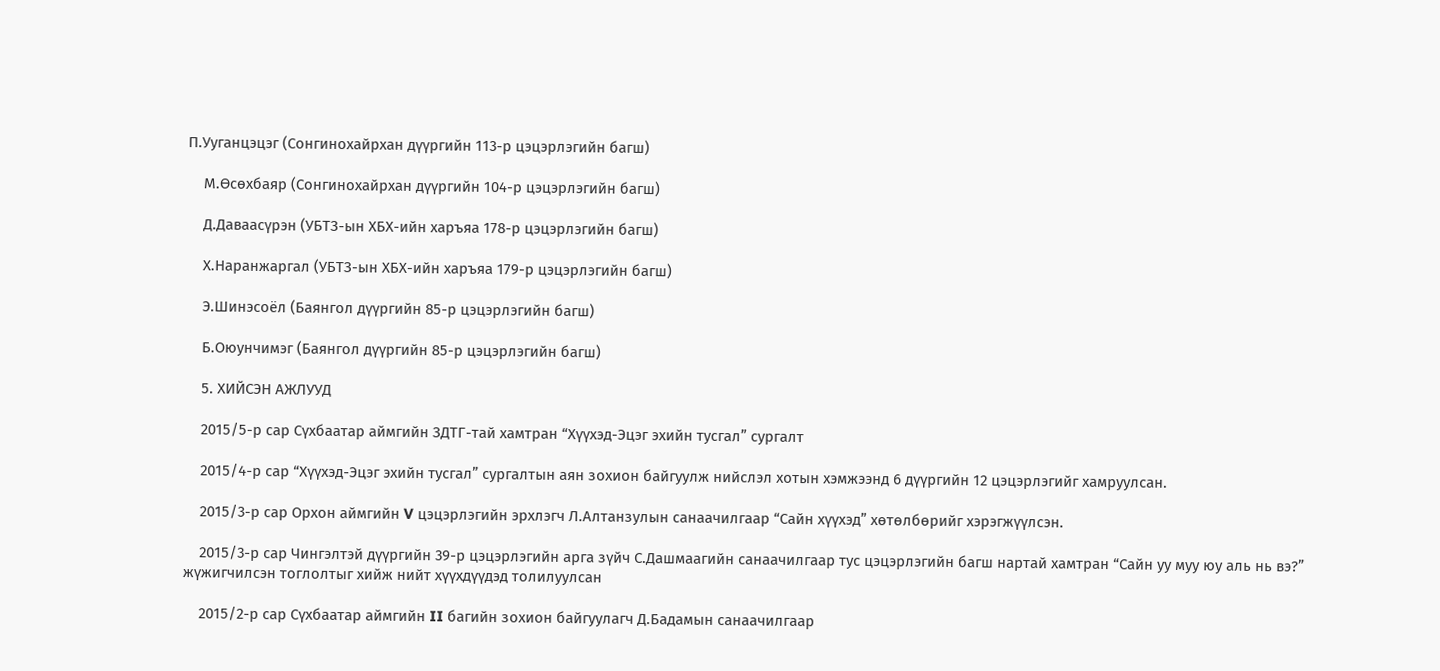П.Ууганцэцэг (Сонгинохайрхан дүүргийн 113-р цэцэрлэгийн багш)

    М.Өсөхбаяр (Сонгинохайрхан дүүргийн 104-р цэцэрлэгийн багш)

    Д.Даваасүрэн (УБТЗ-ын ХБХ-ийн харъяа 178-р цэцэрлэгийн багш)

    Х.Наранжаргал (УБТЗ-ын ХБХ-ийн харъяа 179-р цэцэрлэгийн багш)

    Э.Шинэсоёл (Баянгол дүүргийн 85-р цэцэрлэгийн багш)

    Б.Оюунчимэг (Баянгол дүүргийн 85-р цэцэрлэгийн багш)

    5. ХИЙСЭН АЖЛУУД

    2015/5-р сар Сүхбаатар аймгийн ЗДТГ-тай хамтран “Хүүхэд-Эцэг эхийн тусгал” сургалт

    2015/4-р сар “Хүүхэд-Эцэг эхийн тусгал” сургалтын аян зохион байгуулж нийслэл хотын хэмжээнд 6 дүүргийн 12 цэцэрлэгийг хамруулсан.

    2015/3-р сар Орхон аймгийн V цэцэрлэгийн эрхлэгч Л.Алтанзулын санаачилгаар “Сайн хүүхэд” хөтөлбөрийг хэрэгжүүлсэн.

    2015/3-р сар Чингэлтэй дүүргийн 39-р цэцэрлэгийн арга зүйч С.Дашмаагийн санаачилгаар тус цэцэрлэгийн багш нартай хамтран “Сайн уу муу юу аль нь вэ?” жүжигчилсэн тоглолтыг хийж нийт хүүхдүүдэд толилуулсан

    2015/2-р сар Сүхбаатар аймгийн II багийн зохион байгуулагч Д.Бадамын санаачилгаар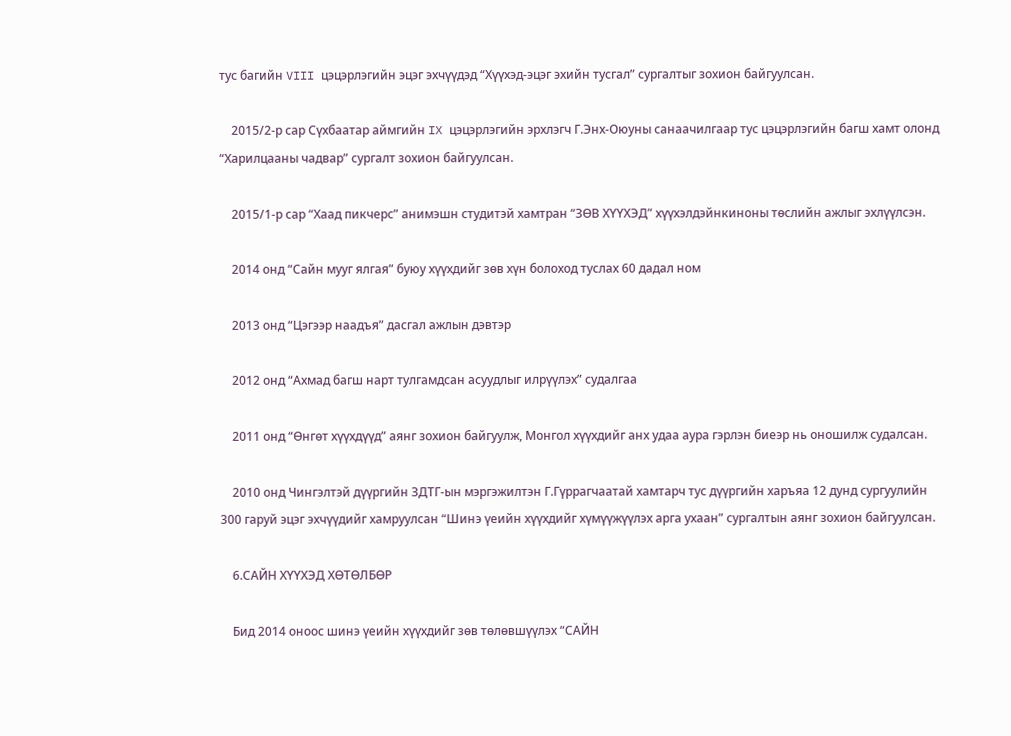тус багийн VIII цэцэрлэгийн эцэг эхчүүдэд “Хүүхэд-эцэг эхийн тусгал” сургалтыг зохион байгуулсан.

    2015/2-р сар Сүхбаатар аймгийн IX цэцэрлэгийн эрхлэгч Г.Энх-Оюуны санаачилгаар тус цэцэрлэгийн багш хамт олонд “Харилцааны чадвар” сургалт зохион байгуулсан.

    2015/1-р сар “Хаад пикчерс” анимэшн студитэй хамтран “ЗӨВ ХҮҮХЭД” хүүхэлдэйнкиноны төслийн ажлыг эхлүүлсэн.

    2014 онд “Сайн мууг ялгая” буюу хүүхдийг зөв хүн болоход туслах 60 дадал ном

    2013 онд “Цэгээр наадъя” дасгал ажлын дэвтэр

    2012 онд “Ахмад багш нарт тулгамдсан асуудлыг илрүүлэх” судалгаа

    2011 онд “Өнгөт хүүхдүүд” аянг зохион байгуулж, Монгол хүүхдийг анх удаа аура гэрлэн биеэр нь оношилж судалсан.

    2010 онд Чингэлтэй дүүргийн ЗДТГ-ын мэргэжилтэн Г.Гүррагчаатай хамтарч тус дүүргийн харъяа 12 дунд сургуулийн 300 гаруй эцэг эхчүүдийг хамруулсан “Шинэ үеийн хүүхдийг хүмүүжүүлэх арга ухаан” сургалтын аянг зохион байгуулсан.

    6.САЙН ХҮҮХЭД ХӨТӨЛБӨР

    Бид 2014 оноос шинэ үеийн хүүхдийг зөв төлөвшүүлэх “САЙН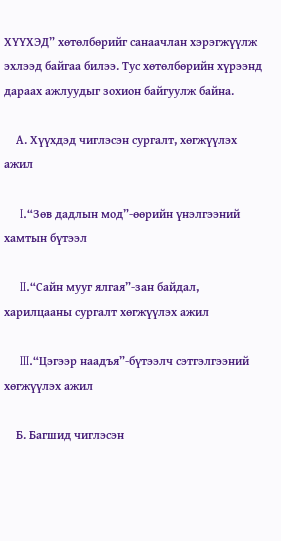ХҮҮХЭД” хөтөлбөрийг санаачлан хэрэгжүүлж эхлээд байгаа билээ. Тус хөтөлбөрийн хүрээнд дараах ажлуудыг зохион байгуулж байна.

    А. Хүүхдэд чиглэсэн сургалт, хөгжүүлэх ажил

    I.“Зөв дадлын мод”-өөрийн үнэлгээний хамтын бүтээл

    II.“Сайн мууг ялгая”-зан байдал, харилцааны сургалт хөгжүүлэх ажил

    III.“Цэгээр наадъя”-бүтээлч сэтгэлгээний хөгжүүлэх ажил

    Б. Багшид чиглэсэн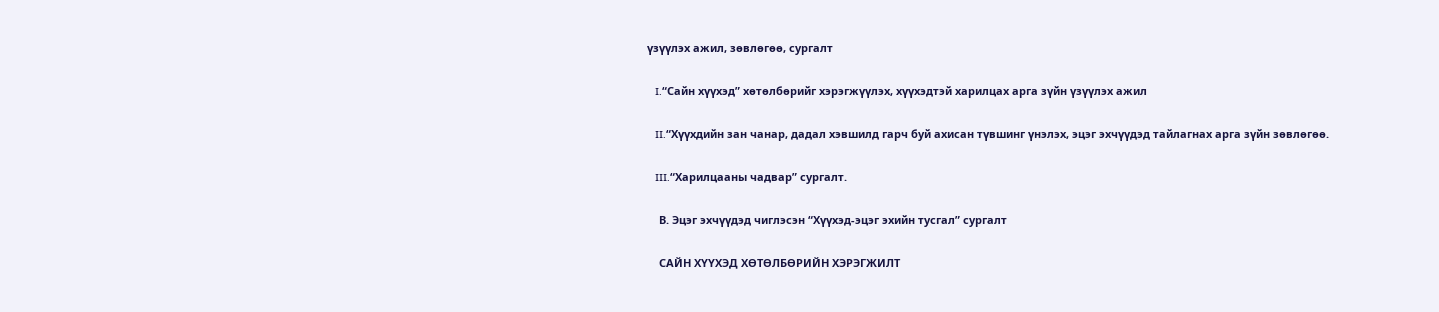үзүүлэх ажил, зөвлөгөө, сургалт

    I.“Сайн хүүхэд” хөтөлбөрийг хэрэгжүүлэх, хүүхэдтэй харилцах арга зүйн үзүүлэх ажил

    II.“Хүүхдийн зан чанар, дадал хэвшилд гарч буй ахисан түвшинг үнэлэх, эцэг эхчүүдэд тайлагнах арга зүйн зөвлөгөө.

    III.“Харилцааны чадвар” сургалт.

    В. Эцэг эхчүүдэд чиглэсэн “Хүүхэд-эцэг эхийн тусгал” сургалт

    САЙН ХҮҮХЭД ХӨТӨЛБӨРИЙН ХЭРЭГЖИЛТ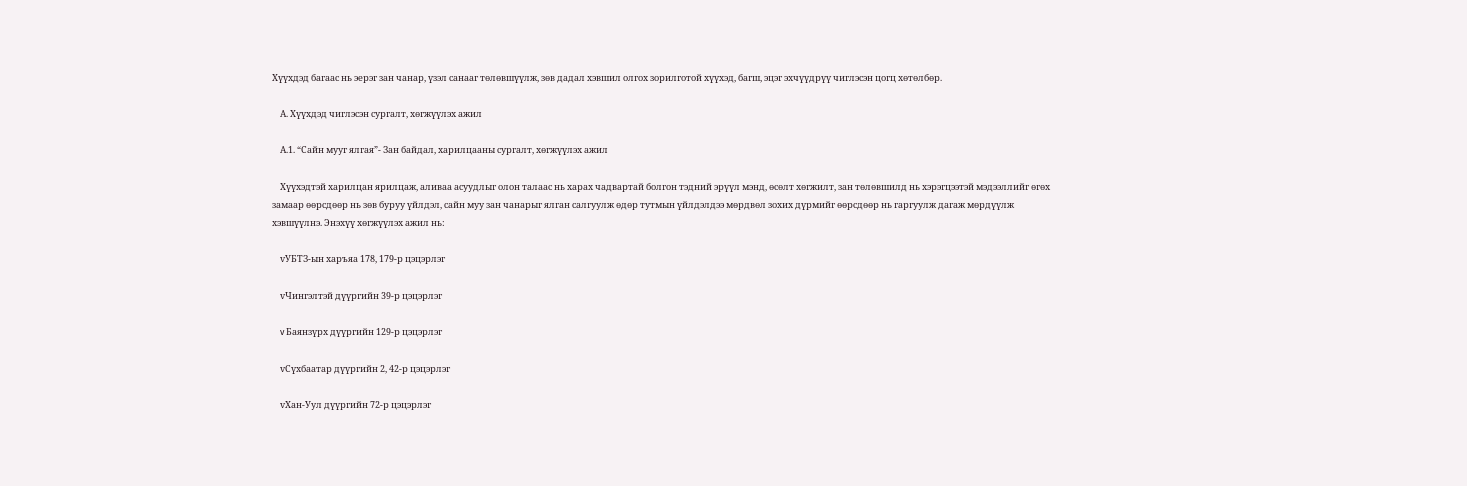Хүүхдэд багаас нь эерэг зан чанар, үзэл санааг төлөвшүүлж, зөв дадал хэвшил олгох зорилготой хүүхэд, багш, эцэг эхчүүдрүү чиглэсэн цогц хөтөлбөр.

    А. Хүүхдэд чиглэсэн сургалт, хөгжүүлэх ажил

    А.1. “Сайн мууг ялгая”- Зан байдал, харилцааны сургалт, хөгжүүлэх ажил

    Хүүхэдтэй харилцан ярилцаж, аливаа асуудлыг олон талаас нь харах чадвартай болгон тэдний эрүүл мэнд, өсөлт хөгжилт, зан төлөвшилд нь хэрэгцээтэй мэдээллийг өгөх замаар өөрсдөөр нь зөв буруу үйлдэл, сайн муу зан чанарыг ялган салгуулж өдөр тутмын үйлдэлдээ мөрдвөл зохих дүрмийг өөрсдөөр нь гаргуулж дагаж мөрдүүлж хэвшүүлнэ. Энэхүү хөгжүүлэх ажил нь:

    vУБТЗ-ын харъяа 178, 179-р цэцэрлэг

    vЧингэлтэй дүүргийн 39-р цэцэрлэг

    v Баянзүрх дүүргийн 129-р цэцэрлэг

    vСүхбаатар дүүргийн 2, 42-р цэцэрлэг

    vХан-Уул дүүргийн 72-р цэцэрлэг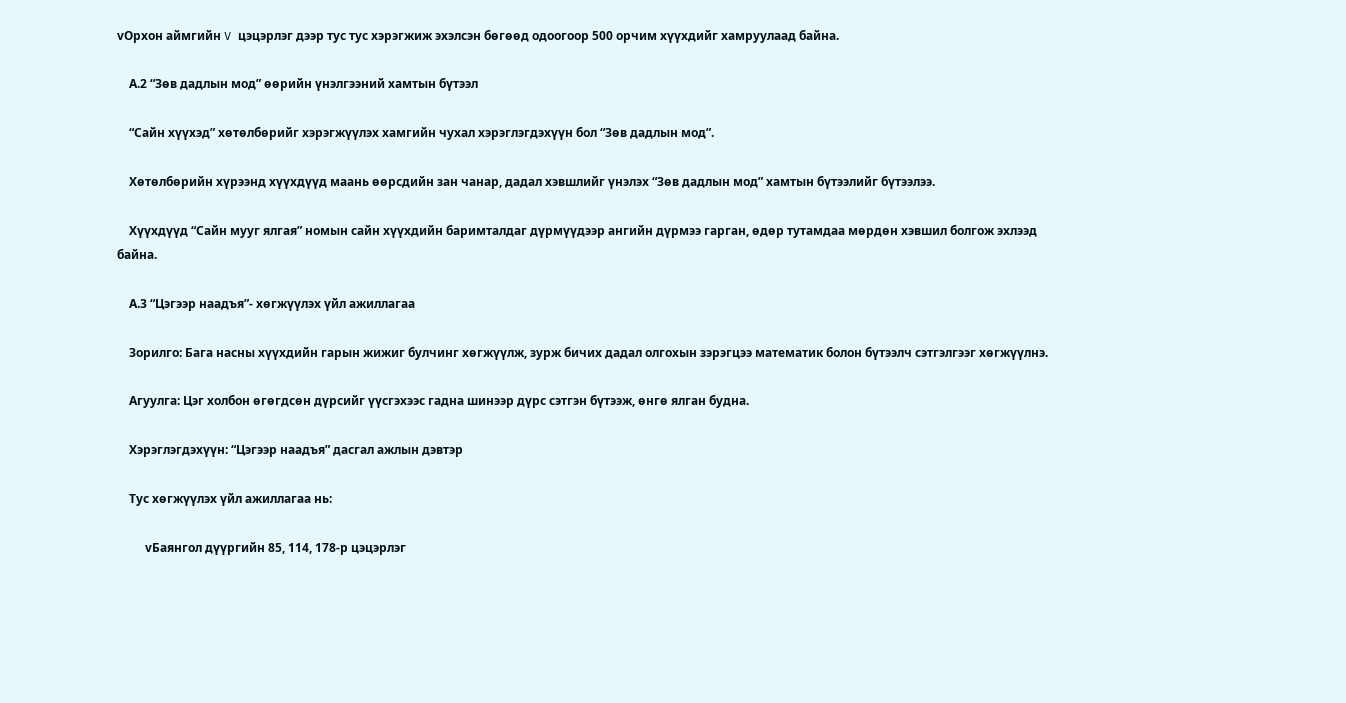vОрхон аймгийн V цэцэрлэг дээр тус тус хэрэгжиж эхэлсэн бөгөөд одоогоор 500 орчим хүүхдийг хамруулаад байна.

    А.2 “Зөв дадлын мод” өөрийн үнэлгээний хамтын бүтээл

    “Сайн хүүхэд” хөтөлбөрийг хэрэгжүүлэх хамгийн чухал хэрэглэгдэхүүн бол “Зөв дадлын мод”.

    Хөтөлбөрийн хүрээнд хүүхдүүд маань өөрсдийн зан чанар, дадал хэвшлийг үнэлэх “Зөв дадлын мод” хамтын бүтээлийг бүтээлээ.

    Хүүхдүүд “Сайн мууг ялгая” номын сайн хүүхдийн баримталдаг дүрмүүдээр ангийн дүрмээ гарган, өдөр тутамдаа мөрдөн хэвшил болгож эхлээд байна.

    А.3 “Цэгээр наадъя”- хөгжүүлэх үйл ажиллагаа

    Зорилго: Бага насны хүүхдийн гарын жижиг булчинг хөгжүүлж, зурж бичих дадал олгохын зэрэгцээ математик болон бүтээлч сэтгэлгээг хөгжүүлнэ.

    Агуулга: Цэг холбон өгөгдсөн дүрсийг үүсгэхээс гадна шинээр дүрс сэтгэн бүтээж, өнгө ялган будна.

    Хэрэглэгдэхүүн: “Цэгээр наадъя” дасгал ажлын дэвтэр

    Тус хөгжүүлэх үйл ажиллагаа нь:

    vБаянгол дүүргийн 85, 114, 178-р цэцэрлэг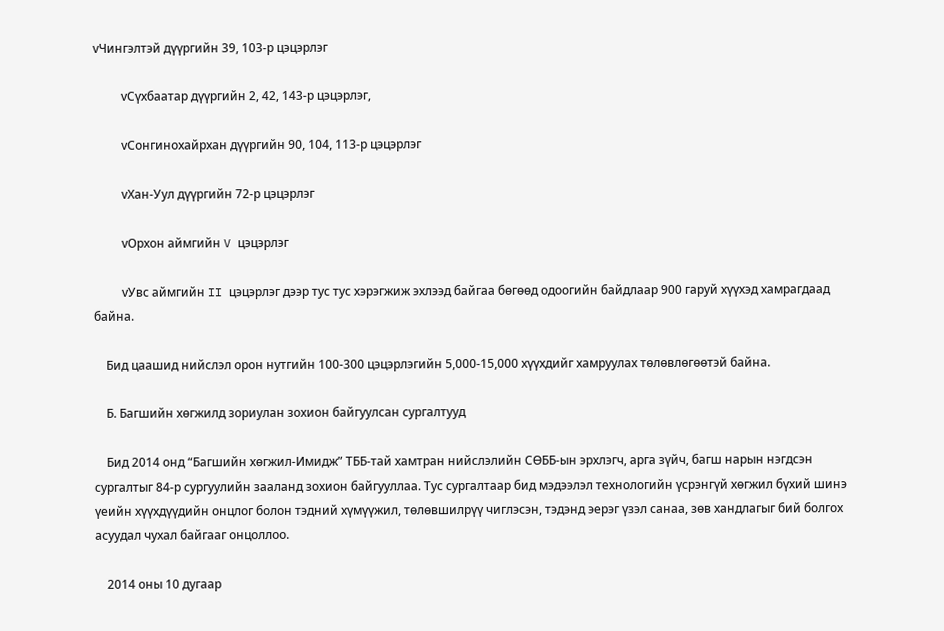vЧингэлтэй дүүргийн 39, 103-р цэцэрлэг

    vСүхбаатар дүүргийн 2, 42, 143-р цэцэрлэг,

    vСонгинохайрхан дүүргийн 90, 104, 113-р цэцэрлэг

    vХан-Уул дүүргийн 72-р цэцэрлэг

    vОрхон аймгийн V цэцэрлэг

    vУвс аймгийн II цэцэрлэг дээр тус тус хэрэгжиж эхлээд байгаа бөгөөд одоогийн байдлаар 900 гаруй хүүхэд хамрагдаад байна.

    Бид цаашид нийслэл орон нутгийн 100-300 цэцэрлэгийн 5,000-15,000 хүүхдийг хамруулах төлөвлөгөөтэй байна.

    Б. Багшийн хөгжилд зориулан зохион байгуулсан сургалтууд

    Бид 2014 онд “Багшийн хөгжил-Имидж” ТББ-тай хамтран нийслэлийн СӨББ-ын эрхлэгч, арга зүйч, багш нарын нэгдсэн сургалтыг 84-р сургуулийн зааланд зохион байгууллаа. Тус сургалтаар бид мэдээлэл технологийн үсрэнгүй хөгжил бүхий шинэ үеийн хүүхдүүдийн онцлог болон тэдний хүмүүжил, төлөвшилрүү чиглэсэн, тэдэнд эерэг үзэл санаа, зөв хандлагыг бий болгох асуудал чухал байгааг онцоллоо.

    2014 оны 10 дугаар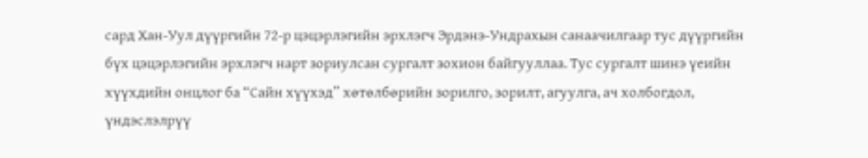сард Хан-Уул дүүргийн 72-р цэцэрлэгийн эрхлэгч Эрдэнэ-Ундрахын санаачилгаар тус дүүргийн бүх цэцэрлэгийн эрхлэгч нарт зориулсан сургалт зохион байгууллаа. Тус сургалт шинэ үеийн хүүхдийн онцлог ба “Сайн хүүхэд” хөтөлбөрийн зорилго, зорилт, агуулга, ач холбогдол, үндэслэлрүү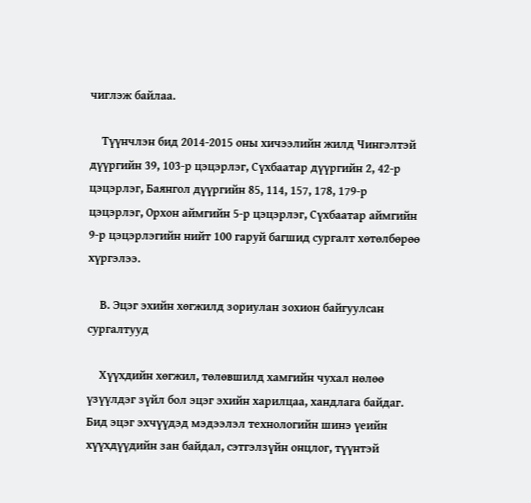чиглэж байлаа.

    Түүнчлэн бид 2014-2015 оны хичээлийн жилд Чингэлтэй дүүргийн 39, 103-р цэцэрлэг, Сүхбаатар дүүргийн 2, 42-р цэцэрлэг, Баянгол дүүргийн 85, 114, 157, 178, 179-р цэцэрлэг, Орхон аймгийн 5-р цэцэрлэг, Сүхбаатар аймгийн 9-р цэцэрлэгийн нийт 100 гаруй багшид сургалт хөтөлбөрөө хүргэлээ.

    В. Эцэг эхийн хөгжилд зориулан зохион байгуулсан сургалтууд

    Хүүхдийн хөгжил, төлөвшилд хамгийн чухал нөлөө үзүүлдэг зүйл бол эцэг эхийн харилцаа, хандлага байдаг. Бид эцэг эхчүүдэд мэдээлэл технологийн шинэ үеийн хүүхдүүдийн зан байдал, сэтгэлзүйн онцлог, түүнтэй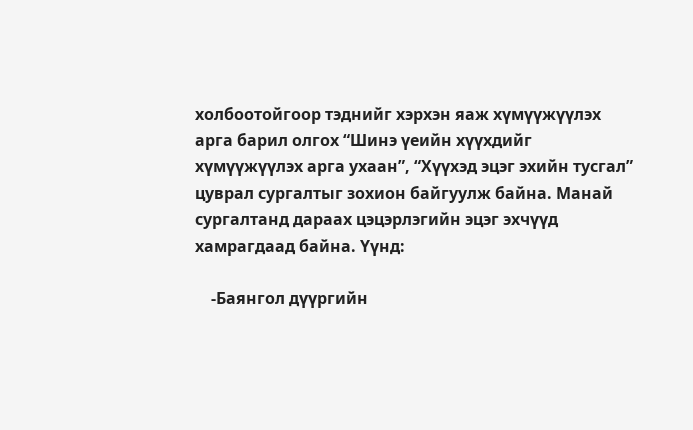холбоотойгоор тэднийг хэрхэн яаж хүмүүжүүлэх арга барил олгох “Шинэ үеийн хүүхдийг хүмүүжүүлэх арга ухаан”, “Хүүхэд эцэг эхийн тусгал” цуврал сургалтыг зохион байгуулж байна. Манай сургалтанд дараах цэцэрлэгийн эцэг эхчүүд хамрагдаад байна. Үүнд:

    -Баянгол дүүргийн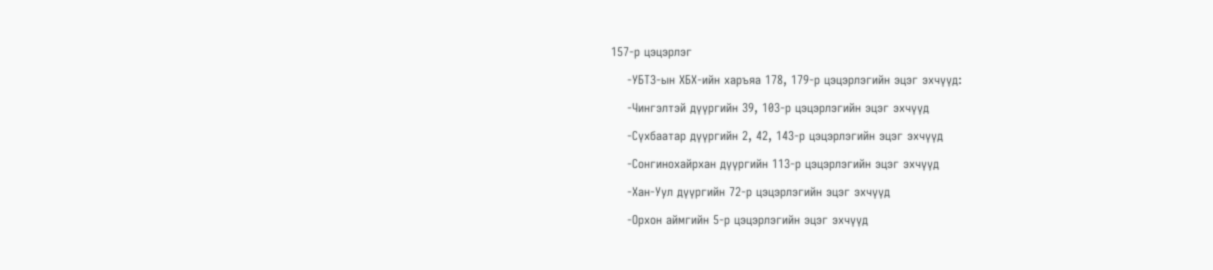157-р цэцэрлэг

    -УБТЗ-ын ХБХ-ийн харъяа 178, 179-р цэцэрлэгийн эцэг эхчүүд:

    -Чингэлтэй дүүргийн 39, 103-р цэцэрлэгийн эцэг эхчүүд

    -Сүхбаатар дүүргийн 2, 42, 143-р цэцэрлэгийн эцэг эхчүүд

    -Сонгинохайрхан дүүргийн 113-р цэцэрлэгийн эцэг эхчүүд

    -Хан-Уул дүүргийн 72-р цэцэрлэгийн эцэг эхчүүд

    -Орхон аймгийн 5-р цэцэрлэгийн эцэг эхчүүд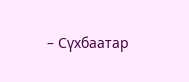– Сүхбаатар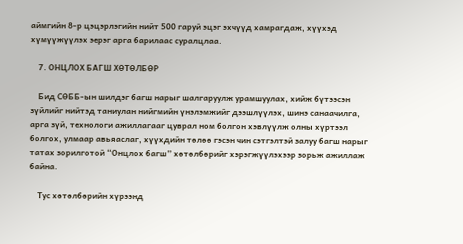аймгийн 8-р цэцэрлэгийн нийт 500 гаруй эцэг эхчүүд хамрагдаж, хүүхэд хүмүүжүүлэх эерэг арга барилаас суралцлаа.

    7. ОНЦЛОХ БАГШ ХӨТӨЛБӨР

    Бид СӨББ-ын шилдэг багш нарыг шалгаруулж урамшуулах, хийж бүтээсэн зүйлийг нийтэд таниулан нийгмийн үнэлэмжийг дээшлүүлэх, шинэ санаачилга, арга зүй, технологи ажиллагааг цуврал ном болгон хэвлүүлж олны хүртээл болгох, улмаар авьяаслаг, хүүхдийн төлөө гэсэн чин сэтгэлтэй залуу багш нарыг татах зорилготой “Онцлох багш” хөтөлбөрийг хэрэгжүүлэхээр зорьж ажиллаж байна.

    Тус хөтөлбөрийн хүрээнд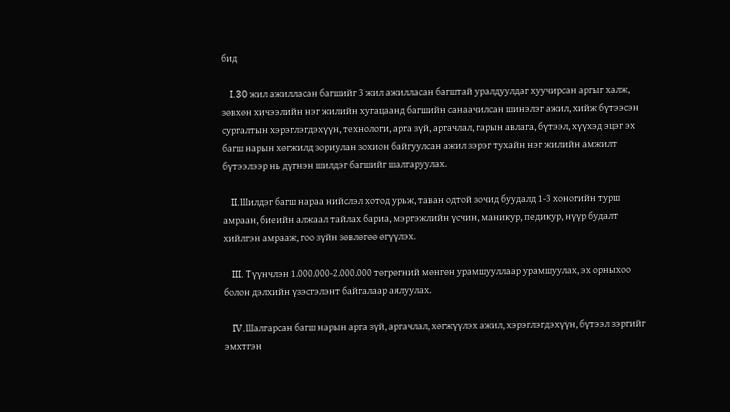бид

    I.30 жил ажилласан багшийг 3 жил ажилласан багштай уралдуулдаг хуучирсан аргыг халж, зөвхөн хичээлийн нэг жилийн хугацаанд багшийн санаачилсан шинэлэг ажил, хийж бүтээсэн сургалтын хэрэглэгдэхүүн, технологи, арга зүй, аргачлал, гарын авлага, бүтээл, хүүхэд эцэг эх багш нарын хөгжилд зориулан зохион байгуулсан ажил зэрэг тухайн нэг жилийн амжилт бүтээлээр нь дүгнэн шилдэг багшийг шалгаруулах.

    II.Шилдэг багш нараа нийслэл хотод урьж, таван одтой зочид буудалд 1-3 хоногийн турш амраан, биеийн алжаал тайлах бариа, мэргэжлийн үсчин, маникур, педикур, нүүр будалт хийлгэн амрааж, гоо зүйн зөвлөгөө өгүүлэх.

    III. Түүнчлэн 1.000.000-2.000.000 төгрөгний мөнгөн урамшууллаар урамшуулах, эх орныхоо болон дэлхийн үзэсгэлэнт байгалаар аялуулах.

    IV.Шалгарсан багш нарын арга зүй, аргачлал, хөгжүүлэх ажил, хэрэглэгдэхүүн, бүтээл зэргийг эмхтгэн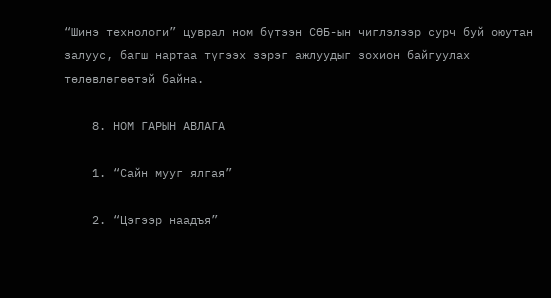“Шинэ технологи” цуврал ном бүтээн СӨБ-ын чиглэлээр сурч буй оюутан залуус, багш нартаа түгээх зэрэг ажлуудыг зохион байгуулах төлөвлөгөөтэй байна.

    8. НОМ ГАРЫН АВЛАГА

    1. “Сайн мууг ялгая”

    2. “Цэгээр наадъя”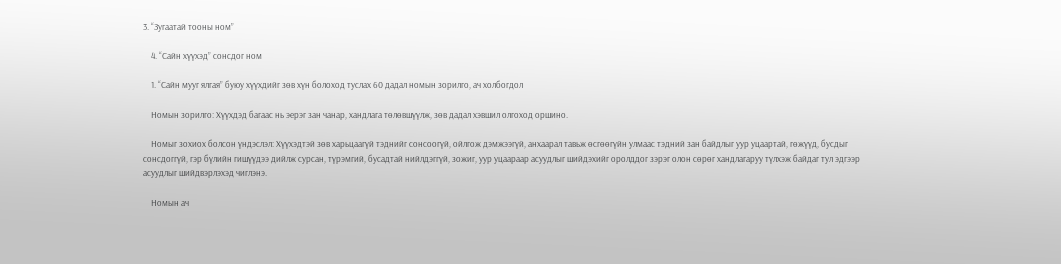3. “Зугаатай тооны ном”

    4. “Сайн хүүхэд” сонсдог ном

    1. “Сайн мууг ялгая” буюу хүүхдийг зөв хүн болоход туслах 60 дадал номын зорилго, ач холбогдол

    Номын зорилго: Хүүхдэд багаас нь эерэг зан чанар, хандлага төлөвшүүлж, зөв дадал хэвшил олгоход оршино.

    Номыг зохиох болсон үндэслэл: Хүүхэдтэй зөв харьцаагүй тэднийг сонсоогүй, ойлгож дэмжээгүй, анхаарал тавьж өсгөөгүйн улмаас тэдний зан байдлыг уур уцаартай, гөжүүд, бусдыг сонсдоггүй, гэр бүлийн гишүүдээ дийлж сурсан, түрэмгий, бусадтай нийлдэггүй, зожиг, уур уцаараар асуудлыг шийдэхийг оролддог зэрэг олон сөрөг хандлагаруу түлхэж байдаг тул эдгээр асуудлыг шийдвэрлэхэд чиглэнэ.

    Номын ач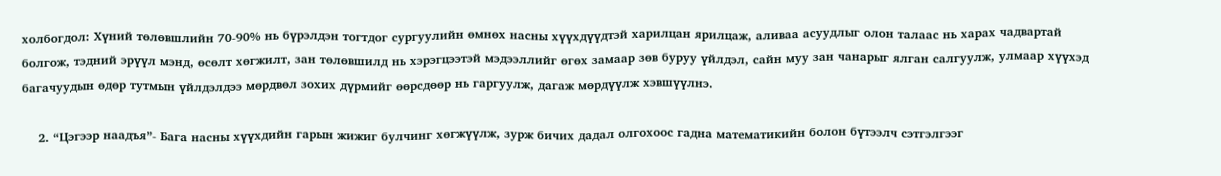холбогдол: Хүний төлөвшлийн 70-90% нь бүрэлдэн тогтдог сургуулийн өмнөх насны хүүхдүүдтэй харилцан ярилцаж, аливаа асуудлыг олон талаас нь харах чадвартай болгож, тэдний эрүүл мэнд, өсөлт хөгжилт, зан төлөвшилд нь хэрэгцээтэй мэдээллийг өгөх замаар зөв буруу үйлдэл, сайн муу зан чанарыг ялган салгуулж, улмаар хүүхэд багачуудын өдөр тутмын үйлдэлдээ мөрдвөл зохих дүрмийг өөрсдөөр нь гаргуулж, дагаж мөрдүүлж хэвшүүлнэ.

    2. “Цэгээр наадъя”- Бага насны хүүхдийн гарын жижиг булчинг хөгжүүлж, зурж бичих дадал олгохоос гадна математикийн болон бүтээлч сэтгэлгээг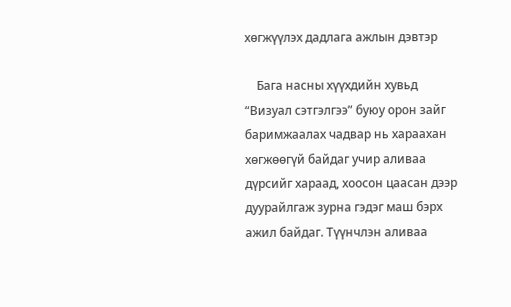хөгжүүлэх дадлага ажлын дэвтэр

    Бага насны хүүхдийн хувьд “Визуал сэтгэлгээ” буюу орон зайг баримжаалах чадвар нь хараахан хөгжөөгүй байдаг учир аливаа дүрсийг хараад, хоосон цаасан дээр дуурайлгаж зурна гэдэг маш бэрх ажил байдаг. Түүнчлэн аливаа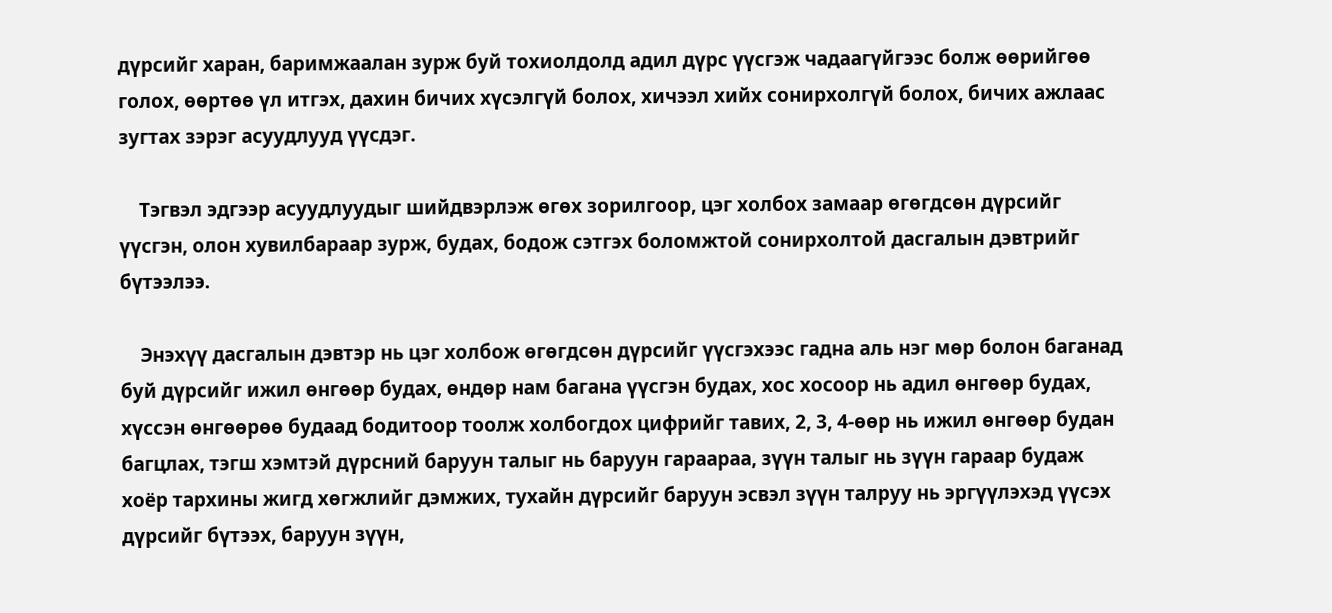дүрсийг харан, баримжаалан зурж буй тохиолдолд адил дүрс үүсгэж чадаагүйгээс болж өөрийгөө голох, өөртөө үл итгэх, дахин бичих хүсэлгүй болох, хичээл хийх сонирхолгүй болох, бичих ажлаас зугтах зэрэг асуудлууд үүсдэг.

    Тэгвэл эдгээр асуудлуудыг шийдвэрлэж өгөх зорилгоор, цэг холбох замаар өгөгдсөн дүрсийг үүсгэн, олон хувилбараар зурж, будах, бодож сэтгэх боломжтой сонирхолтой дасгалын дэвтрийг бүтээлээ.

    Энэхүү дасгалын дэвтэр нь цэг холбож өгөгдсөн дүрсийг үүсгэхээс гадна аль нэг мөр болон баганад буй дүрсийг ижил өнгөөр будах, өндөр нам багана үүсгэн будах, хос хосоор нь адил өнгөөр будах, хүссэн өнгөөрөө будаад бодитоор тоолж холбогдох цифрийг тавих, 2, 3, 4-өөр нь ижил өнгөөр будан багцлах, тэгш хэмтэй дүрсний баруун талыг нь баруун гараараа, зүүн талыг нь зүүн гараар будаж хоёр тархины жигд хөгжлийг дэмжих, тухайн дүрсийг баруун эсвэл зүүн талруу нь эргүүлэхэд үүсэх дүрсийг бүтээх, баруун зүүн,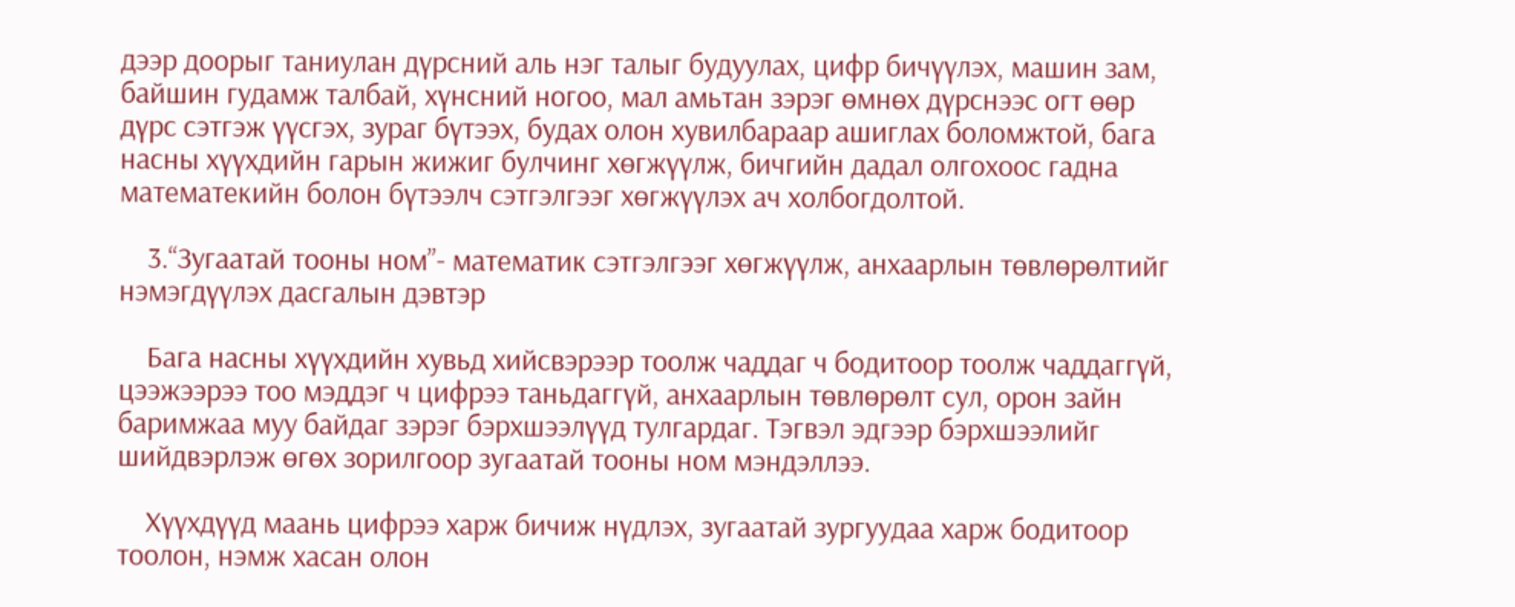дээр доорыг таниулан дүрсний аль нэг талыг будуулах, цифр бичүүлэх, машин зам, байшин гудамж талбай, хүнсний ногоо, мал амьтан зэрэг өмнөх дүрснээс огт өөр дүрс сэтгэж үүсгэх, зураг бүтээх, будах олон хувилбараар ашиглах боломжтой, бага насны хүүхдийн гарын жижиг булчинг хөгжүүлж, бичгийн дадал олгохоос гадна математекийн болон бүтээлч сэтгэлгээг хөгжүүлэх ач холбогдолтой.

    3.“Зугаатай тооны ном”- математик сэтгэлгээг хөгжүүлж, анхаарлын төвлөрөлтийг нэмэгдүүлэх дасгалын дэвтэр

    Бага насны хүүхдийн хувьд хийсвэрээр тоолж чаддаг ч бодитоор тоолж чаддаггүй, цээжээрээ тоо мэддэг ч цифрээ таньдаггүй, анхаарлын төвлөрөлт сул, орон зайн баримжаа муу байдаг зэрэг бэрхшээлүүд тулгардаг. Тэгвэл эдгээр бэрхшээлийг шийдвэрлэж өгөх зорилгоор зугаатай тооны ном мэндэллээ.

    Хүүхдүүд маань цифрээ харж бичиж нүдлэх, зугаатай зургуудаа харж бодитоор тоолон, нэмж хасан олон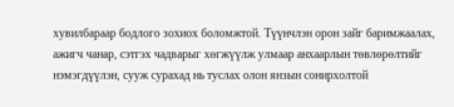хувилбараар бодлого зохиох боломжтой. Түүнчлэн орон зайг баримжаалах, ажигч чанар, сэтгэх чадварыг хөгжүүлж улмаар анхаарлын төвлөрөлтийг нэмэгдүүлэн, сууж сурахад нь туслах олон янзын сонирхолтой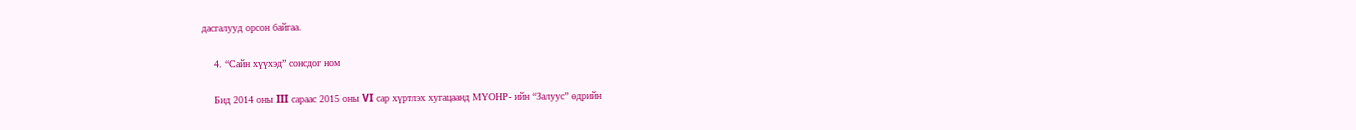дасгалууд орсон байгаа.

    4. “Сайн хүүхэд” сонсдог ном

    Бид 2014 оны III сараас 2015 оны VI сар хүртлэх хугацаанд МҮОНР- ийн “Залуус” өдрийн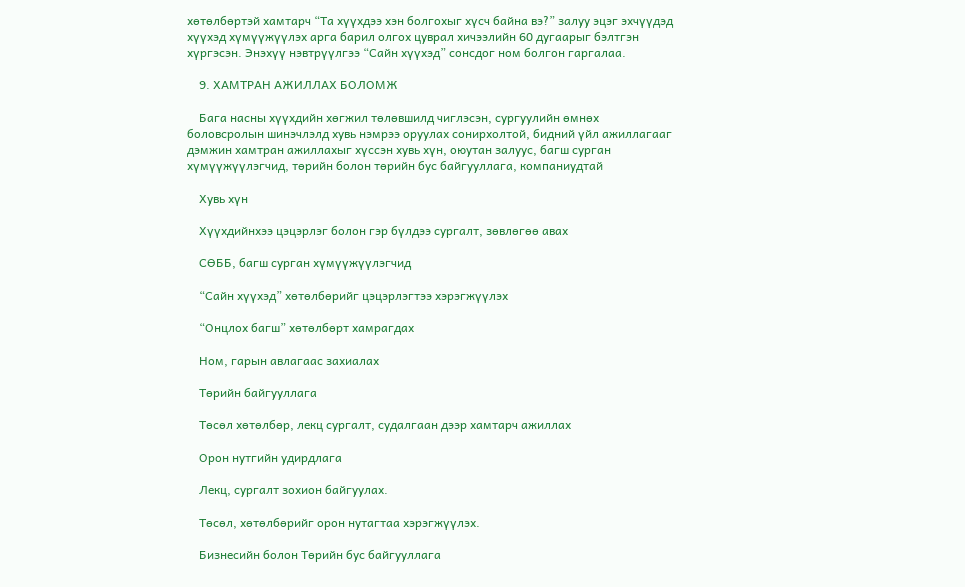хөтөлбөртэй хамтарч “Та хүүхдээ хэн болгохыг хүсч байна вэ?” залуу эцэг эхчүүдэд хүүхэд хүмүүжүүлэх арга барил олгох цуврал хичээлийн 60 дугаарыг бэлтгэн хүргэсэн. Энэхүү нэвтрүүлгээ “Сайн хүүхэд” сонсдог ном болгон гаргалаа.

    9. ХАМТРАН АЖИЛЛАХ БОЛОМЖ

    Бага насны хүүхдийн хөгжил төлөвшилд чиглэсэн, сургуулийн өмнөх боловсролын шинэчлэлд хувь нэмрээ оруулах сонирхолтой, бидний үйл ажиллагааг дэмжин хамтран ажиллахыг хүссэн хувь хүн, оюутан залуус, багш сурган хүмүүжүүлэгчид, төрийн болон төрийн бус байгууллага, компаниудтай

    Хувь хүн

    Хүүхдийнхээ цэцэрлэг болон гэр бүлдээ сургалт, зөвлөгөө авах

    СӨББ, багш сурган хүмүүжүүлэгчид

    “Сайн хүүхэд” хөтөлбөрийг цэцэрлэгтээ хэрэгжүүлэх

    “Онцлох багш” хөтөлбөрт хамрагдах

    Ном, гарын авлагаас захиалах

    Төрийн байгууллага

    Төсөл хөтөлбөр, лекц сургалт, судалгаан дээр хамтарч ажиллах

    Орон нутгийн удирдлага

    Лекц, сургалт зохион байгуулах.

    Төсөл, хөтөлбөрийг орон нутагтаа хэрэгжүүлэх.

    Бизнесийн болон Төрийн бус байгууллага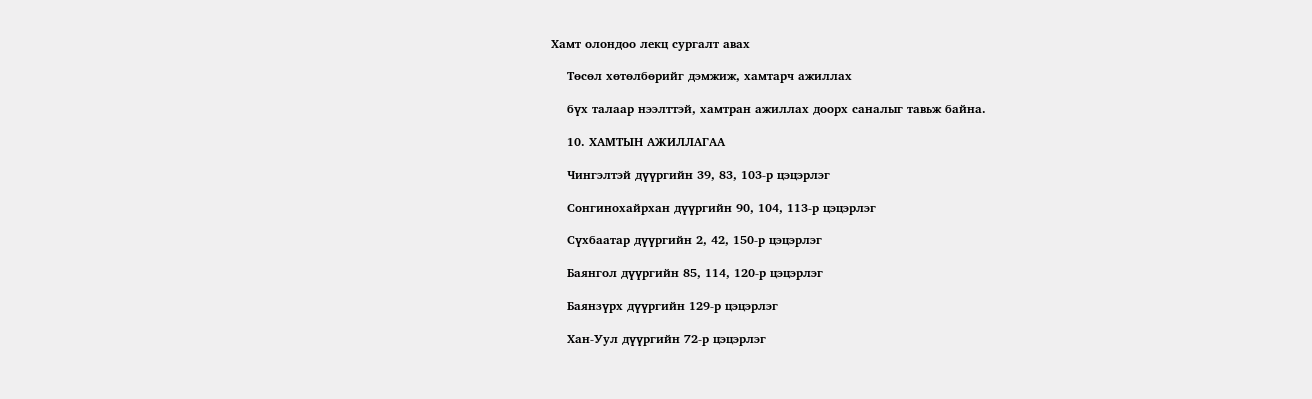Хамт олондоо лекц сургалт авах

    Төсөл хөтөлбөрийг дэмжиж, хамтарч ажиллах

    бүх талаар нээлттэй, хамтран ажиллах доорх саналыг тавьж байна.

    10. ХАМТЫН АЖИЛЛАГАА

    Чингэлтэй дүүргийн 39, 83, 103-р цэцэрлэг

    Сонгинохайрхан дүүргийн 90, 104, 113-р цэцэрлэг

    Сүхбаатар дүүргийн 2, 42, 150-р цэцэрлэг

    Баянгол дүүргийн 85, 114, 120-р цэцэрлэг

    Баянзүрх дүүргийн 129-р цэцэрлэг

    Хан-Уул дүүргийн 72-р цэцэрлэг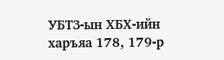УБТЗ-ын ХБХ-ийн харъяа 178, 179-р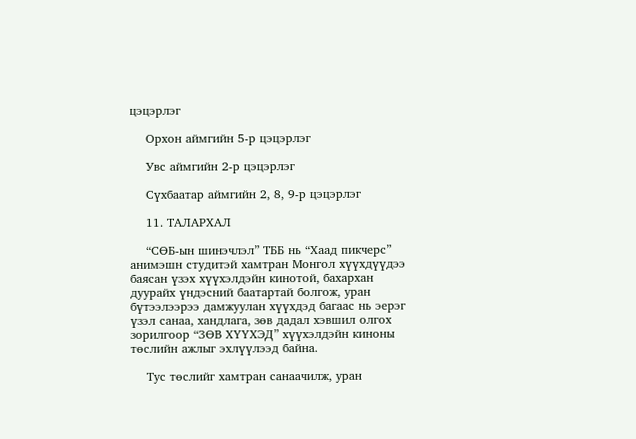цэцэрлэг

    Орхон аймгийн 5-р цэцэрлэг

    Увс аймгийн 2-р цэцэрлэг

    Сүхбаатар аймгийн 2, 8, 9-р цэцэрлэг

    11. ТАЛАРХАЛ

    “СӨБ-ын шинэчлэл” ТББ нь “Хаад пикчерс” анимэшн студитэй хамтран Монгол хүүхдүүдээ баясан үзэх хүүхэлдэйн кинотой, бахархан дуурайх үндэсний баатартай болгож, уран бүтээлээрээ дамжуулан хүүхдэд багаас нь эерэг үзэл санаа, хандлага, зөв дадал хэвшил олгох зорилгоор “ЗӨВ ХҮҮХЭД” хүүхэлдэйн киноны төслийн ажлыг эхлүүлээд байна.

    Тус төслийг хамтран санаачилж, уран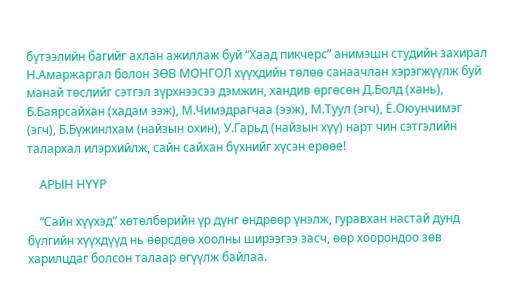бүтээлийн багийг ахлан ажиллаж буй “Хаад пикчерс” анимэшн студийн захирал Н.Амаржаргал болон ЗӨВ МОНГОЛ хүүхдийн төлөө санаачлан хэрэгжүүлж буй манай төслийг сэтгэл зүрхнээсээ дэмжин, хандив өргөсөн Д.Болд (хань), Б.Баярсайхан (хадам ээж), М.Чимэдрагчаа (ээж), М.Туул (эгч), Ё.Оюунчимэг (эгч), Б.Бүжинлхам (найзын охин), У.Гарьд (найзын хүү) нарт чин сэтгэлийн талархал илэрхийлж, сайн сайхан бүхнийг хүсэн ерөөе!

    АРЫН НҮҮР

    “Сайн хүүхэд” хөтөлбөрийн үр дүнг өндрөөр үнэлж, гуравхан настай дунд бүлгийн хүүхдүүд нь өөрсдөө хоолны ширээгээ засч, өөр хоорондоо зөв харилцдаг болсон талаар өгүүлж байлаа.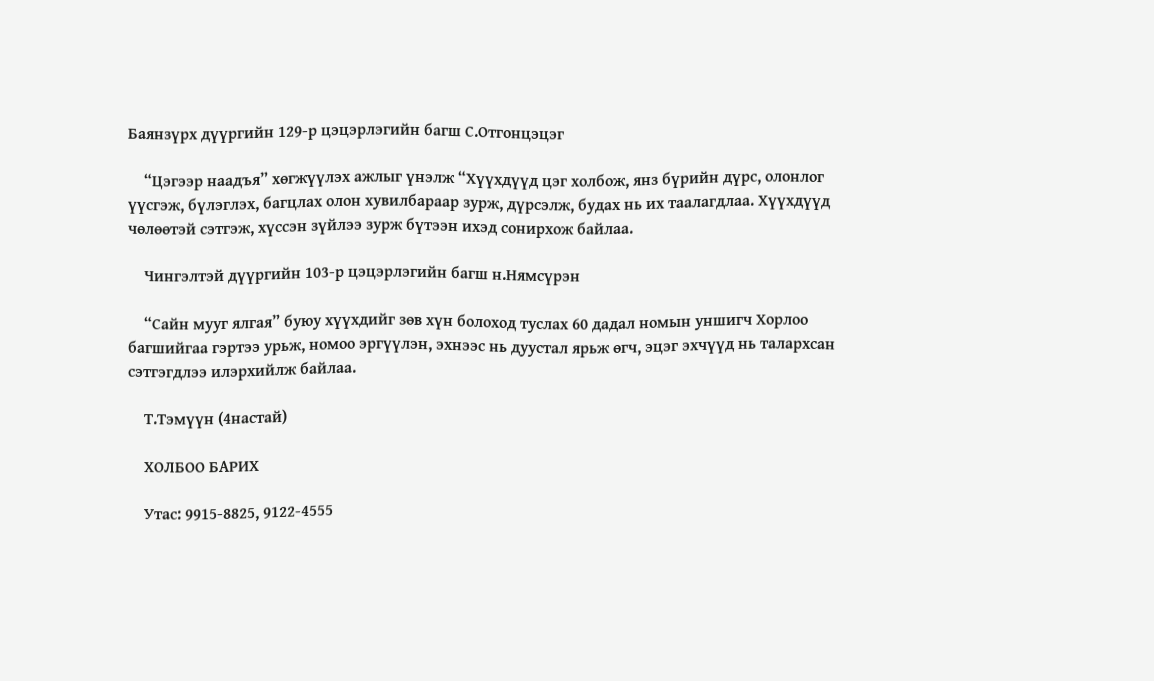Баянзүрх дүүргийн 129-р цэцэрлэгийн багш С.Отгонцэцэг

    “Цэгээр наадъя” хөгжүүлэх ажлыг үнэлж “Хүүхдүүд цэг холбож, янз бүрийн дүрс, олонлог үүсгэж, бүлэглэх, багцлах олон хувилбараар зурж, дүрсэлж, будах нь их таалагдлаа. Хүүхдүүд чөлөөтэй сэтгэж, хүссэн зүйлээ зурж бүтээн ихэд сонирхож байлаа.

    Чингэлтэй дүүргийн 103-р цэцэрлэгийн багш н.Нямсүрэн

    “Сайн мууг ялгая” буюу хүүхдийг зөв хүн болоход туслах 60 дадал номын уншигч Хорлоо багшийгаа гэртээ урьж, номоо эргүүлэн, эхнээс нь дуустал ярьж өгч, эцэг эхчүүд нь талархсан сэтгэгдлээ илэрхийлж байлаа.

    Т.Тэмүүн (4настай)

    ХОЛБОО БАРИХ

    Утас: 9915-8825, 9122-4555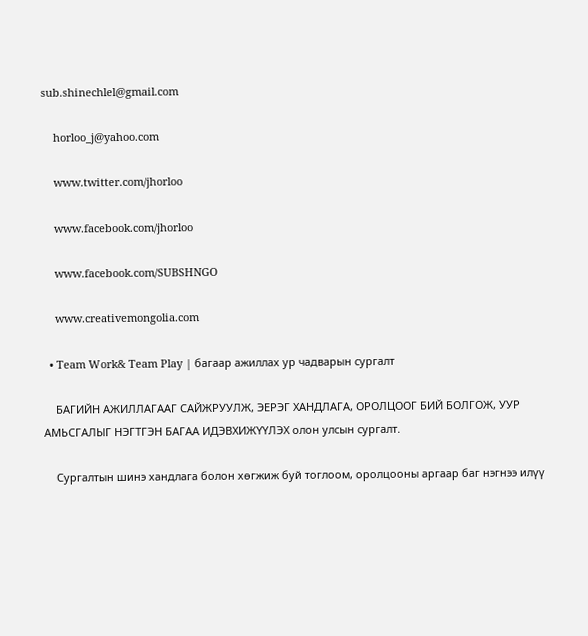sub.shinechlel@gmail.com

    horloo_j@yahoo.com

    www.twitter.com/jhorloo

    www.facebook.com/jhorloo

    www.facebook.com/SUBSHNGO

    www.creativemongolia.com

  • Team Work& Team Play | багаар ажиллах ур чадварын сургалт

    БАГИЙН АЖИЛЛАГААГ САЙЖРУУЛЖ, ЭЕРЭГ ХАНДЛАГА, ОРОЛЦООГ БИЙ БОЛГОЖ, УУР АМЬСГАЛЫГ НЭГТГЭН БАГАА ИДЭВХИЖҮҮЛЭХ олон улсын сургалт.

    Сургалтын шинэ хандлага болон хөгжиж буй тоглоом, оролцооны аргаар баг нэгнээ илүү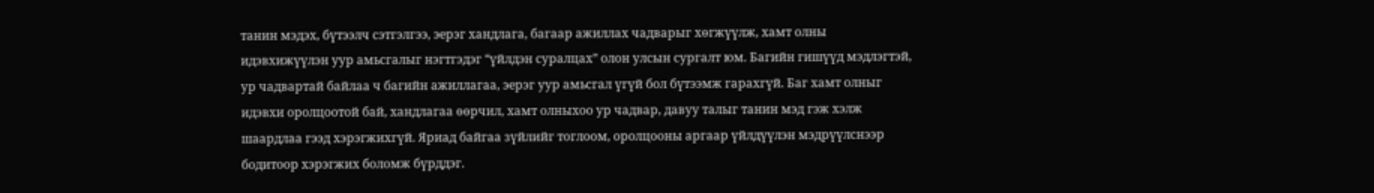танин мэдэх, бүтээлч сэтгэлгээ, эерэг хандлага, багаар ажиллах чадварыг хөгжүүлж, хамт олны идэвхижүүлэн уур амьсгалыг нэгтгэдэг “үйлдэн суралцах” олон улсын сургалт юм. Багийн гишүүд мэдлэгтэй, ур чадвартай байлаа ч багийн ажиллагаа, эерэг уур амьсгал үгүй бол бүтээмж гарахгүй. Баг хамт олныг идэвхи оролцоотой бай, хандлагаа өөрчил, хамт олныхоо ур чадвар, давуу талыг танин мэд гэж хэлж шаардлаа гээд хэрэгжихгүй. Яриад байгаа зүйлийг тоглоом, оролцооны аргаар үйлдүүлэн мэдрүүлснээр бодитоор хэрэгжих боломж бүрддэг.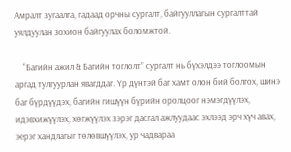Амралт зугаалга, гадаад орчны сургалт, байгууллагын сургалттай уялдуулан зохион байгуулах боломжтой.

    “Багийн ажил & Багийн тоглолт” сургалт нь бүхэлдээ тоглоомын аргад тулгуурлан явагддаг. Үр дүнтэй баг хамт олон бий болгох, шинэ баг бүрдүүдэх, багийн гишүүн бүрийн оролцоог нэмэгдүүлэх, идэвхижүүлэх, хөгжүүлэх зэрэг дасгал ажлуудаас эхлээд эрч хүч авах, эерэг хандлагыг төлөвшүүлэх, ур чадвараа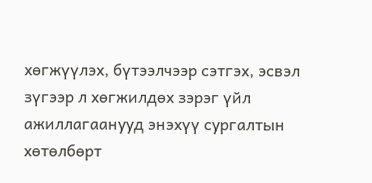хөгжүүлэх, бүтээлчээр сэтгэх, эсвэл зүгээр л хөгжилдөх зэрэг үйл ажиллагаанууд энэхүү сургалтын хөтөлбөрт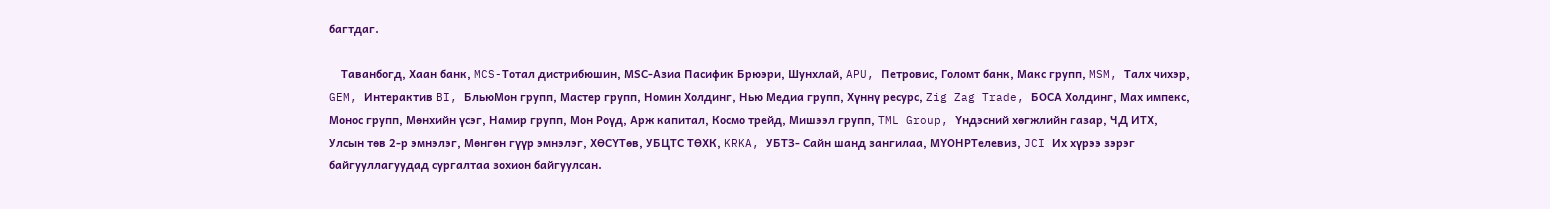багтдаг.

    Таванбогд, Хаан банк, MCS-Тотал дистрибюшин, МSC-Азиа Пасифик Брюэри, Шунхлай, APU, Петровис, Голомт банк, Макс групп, MSM, Талх чихэр, GEM, Интерактив BI, БльюМон групп, Мастер групп, Номин Холдинг, Нью Медиа групп, Хүннү ресурс, Zig Zag Trade, БОСА Холдинг, Мах импекс, Монос групп, Мөнхийн үсэг, Намир групп, Мон Роүд, Арж капитал, Космо трейд, Мишээл групп, TML Group, Үндэсний хөгжлийн газар, ЧД ИТХ, Улсын төв 2-р эмнэлэг, Мөнгөн гүүр эмнэлэг, ХӨСҮТөв, УБЦТС ТӨХК, KRKA, УБТЗ- Сайн шанд зангилаа, МҮОНРТелевиз, JCI Их хүрээ зэрэг байгууллагуудад сургалтаа зохион байгуулсан.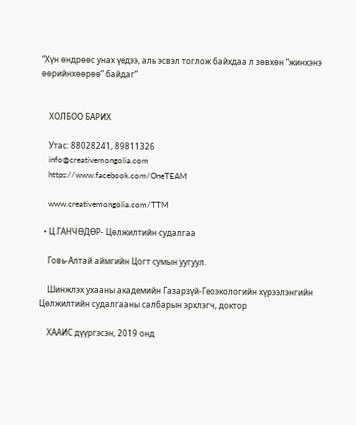“Хүн өндрөөс унах үедээ, аль эсвэл тоглож байхдаа л зөвхөн “жинхэнэ өөрийнхөөрөө” байдаг”


    ХОЛБОО БАРИХ

    Утас: 88028241, 89811326
    info@creativemongolia.com
    https://www.facebook.com/OneTEAM

    www.creativemongolia.com/TTM

  • Ц.ГАНЧӨДӨР- Цөлжилтийн судалгаа

    Говь-Алтай аймгийн Цогт сумын уугуул.

    Шинжлэх ухааны академийн Газарзүй-Геоэкологийн хүрээлэнгийн Цөлжилтийн судалгааны салбарын эрхлэгч, доктор

    ХААИС дүүргэсэн, 2019 онд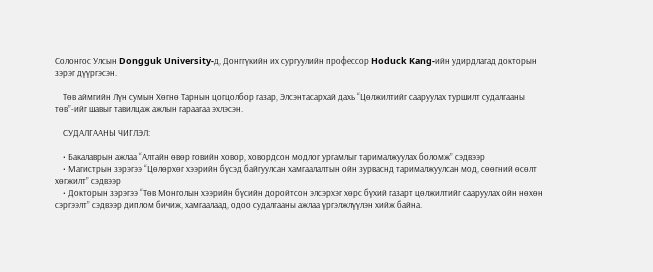Солонгос Улсын Dongguk University-д, Донггүкийн их сургуулийн профессор Hoduck Kang-ийн удирдлагад докторын зэрэг дүүргэсэн.

    Төв аймгийн Лүн сумын Хөгнө Тарнын цогцолбор газар, Элсэнтасархай дахь “Цөлжилтийг сааруулах туршилт судалгааны төв”-ийг шавыг тавилцаж ажлын гараагаа эхлэсэн.

    CУДАЛГААНЫ ЧИГЛЭЛ:

    • Бакалаврын ажлаа “Алтайн өвөр говийн ховор, ховордсон модлог ургамлыг тарималжуулах боломж” сэдвээр
    • Магистрын зэрэгээ “Цөлөрхөг хээрийн бүсэд байгуулсан хамгаалалтын ойн зурваснд тарималжуулсан мод, сөөгний өсөлт хөгжилт” сэдвээр
    • Докторын зэрэгээ “Төв Монголын хээрийн бүсийн доройтсон элсэрхэг хөрс бүхий газарт цөлжилтийг сааруулах ойн нөхөн сэргээлт” сэдвээр диплом бичиж, хамгаалаад, одоо судалгааны ажлаа үргэлжлүүлэн хийж байна.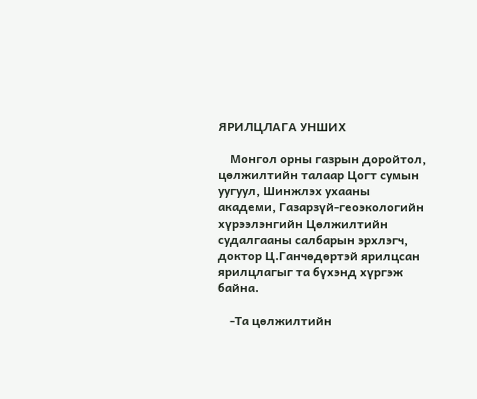ЯРИЛЦЛАГА УНШИХ

    Монгол орны газрын доройтол, цөлжилтийн талаар Цогт сумын уугуул, Шинжлэх ухааны академи, Газарзүй-геоэкологийн хүрээлэнгийн Цөлжилтийн судалгааны салбарын эрхлэгч, доктор Ц.Ганчөдөртэй ярилцсан ярилцлагыг та бүхэнд хүргэж байна.

    -Та цөлжилтийн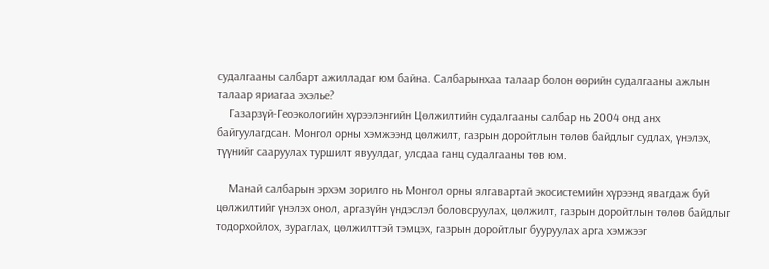судалгааны салбарт ажилладаг юм байна. Салбарынхаа талаар болон өөрийн судалгааны ажлын талаар яриагаа эхэлье?
    Газарзүй-Геоэкологийн хүрээлэнгийн Цөлжилтийн судалгааны салбар нь 2004 онд анх байгуулагдсан. Монгол орны хэмжээнд цөлжилт, газрын доройтлын төлөв байдлыг судлах, үнэлэх, түүнийг сааруулах туршилт явуулдаг, улсдаа ганц судалгааны төв юм.

    Манай салбарын эрхэм зорилго нь Монгол орны ялгавартай экосистемийн хүрээнд явагдаж буй цөлжилтийг үнэлэх онол, аргазүйн үндэслэл боловсруулах, цөлжилт, газрын доройтлын төлөв байдлыг тодорхойлох, зураглах, цөлжилттэй тэмцэх, газрын доройтлыг бууруулах арга хэмжээг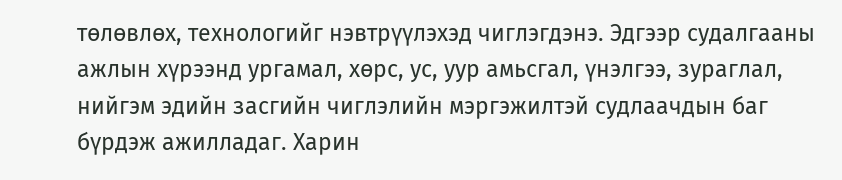төлөвлөх, технологийг нэвтрүүлэхэд чиглэгдэнэ. Эдгээр судалгааны ажлын хүрээнд ургамал, хөрс, ус, уур амьсгал, үнэлгээ, зураглал, нийгэм эдийн засгийн чиглэлийн мэргэжилтэй судлаачдын баг бүрдэж ажилладаг. Харин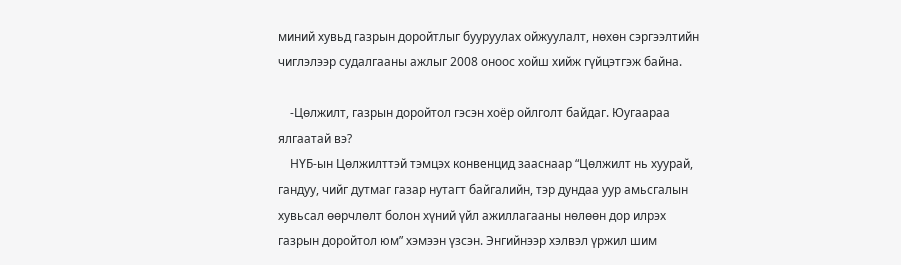миний хувьд газрын доройтлыг бууруулах ойжуулалт, нөхөн сэргээлтийн чиглэлээр судалгааны ажлыг 2008 оноос хойш хийж гүйцэтгэж байна.

    -Цөлжилт, газрын доройтол гэсэн хоёр ойлголт байдаг. Юугаараа ялгаатай вэ?
    НҮБ-ын Цөлжилттэй тэмцэх конвенцид зааснаар “Цөлжилт нь хуурай, гандуу, чийг дутмаг газар нутагт байгалийн, тэр дундаа уур амьсгалын хувьсал өөрчлөлт болон хүний үйл ажиллагааны нөлөөн дор илрэх газрын доройтол юм” хэмээн үзсэн. Энгийнээр хэлвэл үржил шим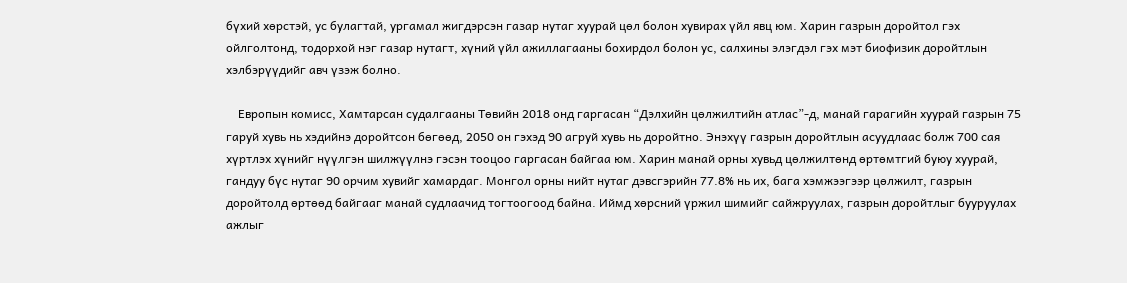бүхий хөрстэй, ус булагтай, ургамал жигдэрсэн газар нутаг хуурай цөл болон хувирах үйл явц юм. Харин газрын доройтол гэх ойлголтонд, тодорхой нэг газар нутагт, хүний үйл ажиллагааны бохирдол болон ус, салхины элэгдэл гэх мэт биофизик доройтлын хэлбэрүүдийг авч үзэж болно.

    Европын комисс, Хамтарсан судалгааны Төвийн 2018 онд гаргасан “Дэлхийн цөлжилтийн атлас”-д, манай гарагийн хуурай газрын 75 гаруй хувь нь хэдийнэ доройтсон бөгөөд, 2050 он гэхэд 90 агруй хувь нь доройтно. Энэхүү газрын доройтлын асуудлаас болж 700 сая хүртлэх хүнийг нүүлгэн шилжүүлнэ гэсэн тооцоо гаргасан байгаа юм. Харин манай орны хувьд цөлжилтөнд өртөмтгий буюу хуурай, гандуу бүс нутаг 90 орчим хувийг хамардаг. Монгол орны нийт нутаг дэвсгэрийн 77.8% нь их, бага хэмжээгээр цөлжилт, газрын доройтолд өртөөд байгааг манай судлаачид тогтоогоод байна. Иймд хөрсний үржил шимийг сайжруулах, газрын доройтлыг бууруулах ажлыг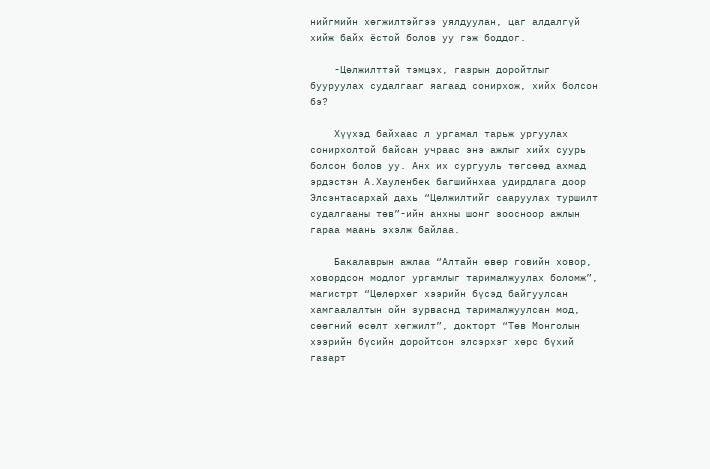нийгмийн хөгжилтэйгээ уялдуулан, цаг алдалгүй хийж байх ёстой болов уу гэж боддог.

    -Цөлжилттэй тэмцэх, газрын доройтлыг бууруулах судалгааг яагаад сонирхож, хийх болсон бэ?

    Хүүхэд байхаас л ургамал тарьж ургуулах сонирхолтой байсан учраас энэ ажлыг хийх суурь болсон болов уу. Анх их сургууль төгсөөд ахмад эрдэстэн А.Хауленбек багшийнхаа удирдлага доор Элсэнтасархай дахь “Цөлжилтийг сааруулах туршилт судалгааны төв”-ийн анхны шонг зоосноор ажлын гараа маань эхэлж байлаа.

    Бакалаврын ажлаа “Алтайн өвөр говийн ховор, ховордсон модлог ургамлыг тарималжуулах боломж”, магистрт “Цөлөрхөг хээрийн бүсэд байгуулсан хамгаалалтын ойн зурваснд тарималжуулсан мод, сөөгний өсөлт хөгжилт”, докторт “Төв Монголын хээрийн бүсийн доройтсон элсэрхэг хөрс бүхий газарт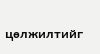цөлжилтийг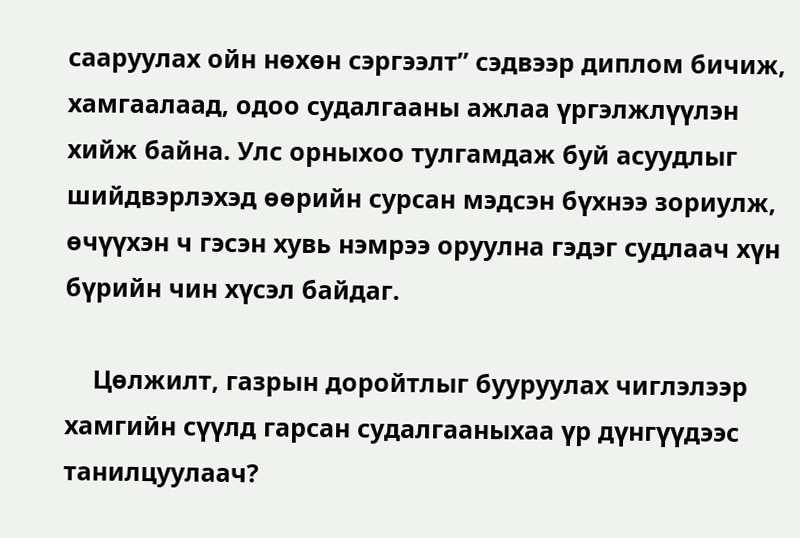сааруулах ойн нөхөн сэргээлт” сэдвээр диплом бичиж, хамгаалаад, одоо судалгааны ажлаа үргэлжлүүлэн хийж байна. Улс орныхоо тулгамдаж буй асуудлыг шийдвэрлэхэд өөрийн сурсан мэдсэн бүхнээ зориулж, өчүүхэн ч гэсэн хувь нэмрээ оруулна гэдэг судлаач хүн бүрийн чин хүсэл байдаг.

    Цөлжилт, газрын доройтлыг бууруулах чиглэлээр хамгийн сүүлд гарсан судалгааныхаа үр дүнгүүдээс  танилцуулаач?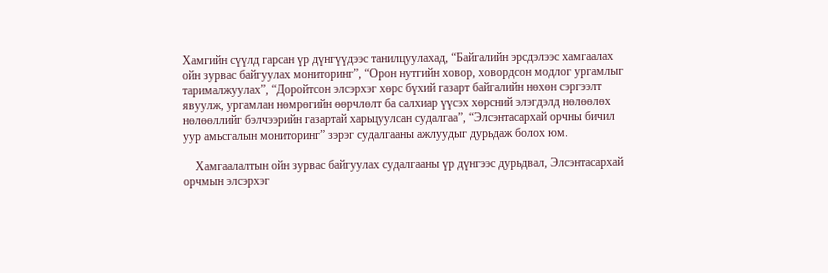Хамгийн сүүлд гарсан үр дүнгүүдээс танилцуулахад, “Байгалийн эрсдэлээс хамгаалах ойн зурвас байгуулах мониторинг”, “Орон нутгийн ховор, ховордсон модлог ургамлыг тарималжуулах”, “Доройтсон элсэрхэг хөрс бүхий газарт байгалийн нөхөн сэргээлт явуулж, ургамлан нөмрөгийн өөрчлөлт ба салхиар үүсэх хөрсний элэгдэлд нөлөөлөх нөлөөллийг бэлчээрийн газартай харьцуулсан судалгаа”, “Элсэнтасархай орчны бичил уур амьсгалын мониторинг” зэрэг судалгааны ажлуудыг дурьдаж болох юм.

    Хамгаалалтын ойн зурвас байгуулах судалгааны үр дүнгээс дурьдвал, Элсэнтасархай орчмын элсэрхэг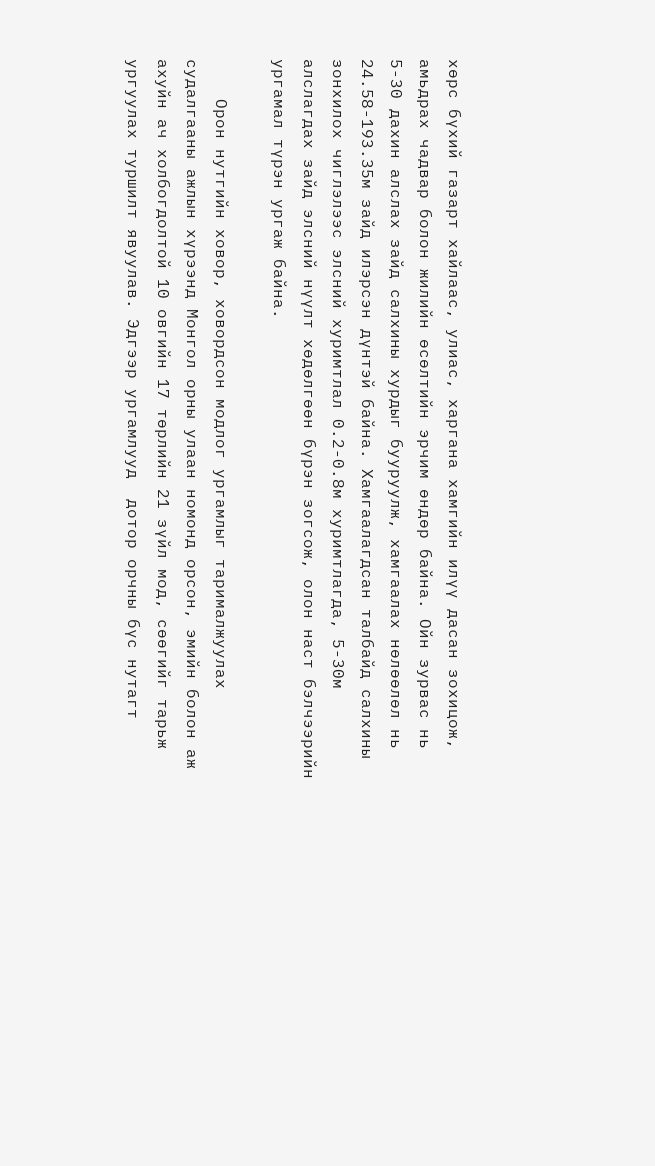хөрс бүхий газарт хайлаас, улиас, харгана хамгийн илүү дасан зохицож, амьдрах чадвар болон жилийн өсөлтийн эрчим өндөр байна. Ойн зурвас нь 5-30 дахин алслах зайд салхины хурдыг бууруулж, хамгаалах нөлөөлөл нь 24.58-193.35м зайд илэрсэн дүнтэй байна. Хамгаалагдсан талбайд салхины зонхилох чиглэлээс элсний хуримтлал 0.2-0.8м хуримтлагда, 5-30м алслагдах зайд элсний нүүлт хөдөлгөөн бүрэн зогсож, олон наст бэлчээрийн ургамал түрэн ургаж байна.

    Орон нутгийн ховор, ховордсон модлог ургамлыг тарималжуулах судалгааны ажлын хүрээнд Монгол орны улаан номонд орсон, эмийн болон аж ахуйн ач холбогдолтой 10 овгийн 17 төрлийн 21 зүйл мод, сөөгийг тарьж ургуулах туршилт явуулав. Эдгээр ургамлууд  дотор орчны бүс нутагт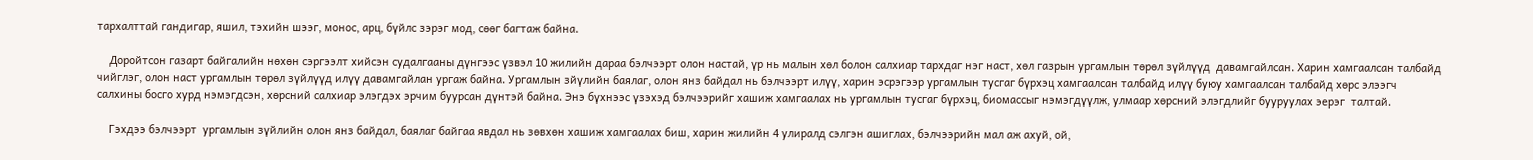тархалттай гандигар, яшил, тэхийн шээг, монос, арц, бүйлс зэрэг мод, сөөг багтаж байна.

    Доройтсон газарт байгалийн нөхөн сэргээлт хийсэн судалгааны дүнгээс үзвэл 10 жилийн дараа бэлчээрт олон настай, үр нь малын хөл болон салхиар тархдаг нэг наст, хөл газрын ургамлын төрөл зүйлүүд  давамгайлсан. Харин хамгаалсан талбайд чийглэг, олон наст ургамлын төрөл зүйлүүд илүү давамгайлан ургаж байна. Ургамлын зйүлийн баялаг, олон янз байдал нь бэлчээрт илүү, харин эсрэгээр ургамлын тусгаг бүрхэц хамгаалсан талбайд илүү буюу хамгаалсан талбайд хөрс элээгч салхины босго хурд нэмэгдсэн, хөрсний салхиар элэгдэх эрчим буурсан дүнтэй байна. Энэ бүхнээс үзэхэд бэлчээрийг хашиж хамгаалах нь ургамлын тусгаг бүрхэц, биомассыг нэмэгдүүлж, улмаар хөрсний элэгдлийг бууруулах эерэг  талтай.

    Гэхдээ бэлчээрт  ургамлын зүйлийн олон янз байдал, баялаг байгаа явдал нь зөвхөн хашиж хамгаалах биш, харин жилийн 4 улиралд сэлгэн ашиглах, бэлчээрийн мал аж ахуй, ой,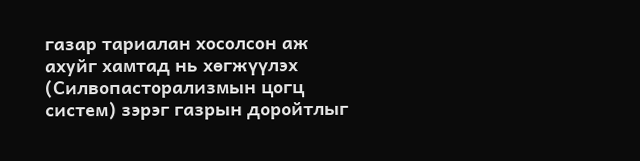газар тариалан хосолсон аж ахуйг хамтад нь хөгжүүлэх (Силвопасторализмын цогц систем) зэрэг газрын доройтлыг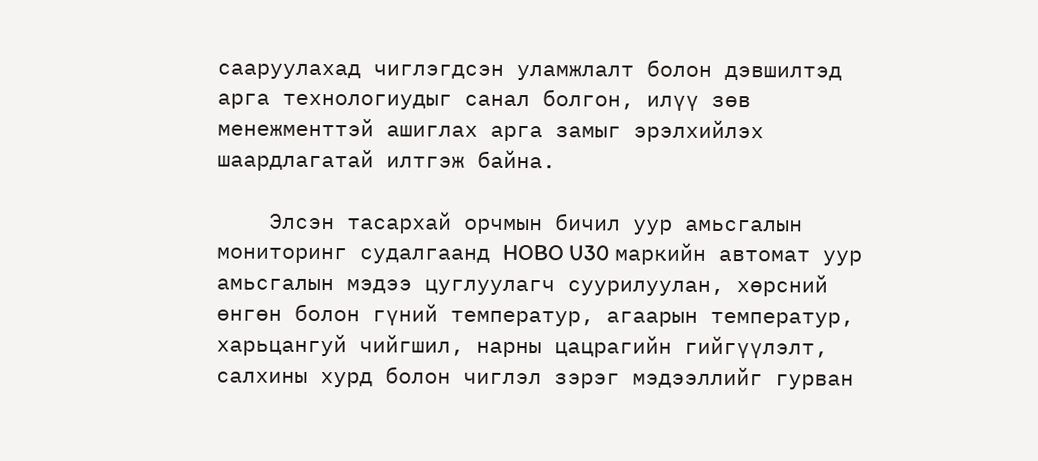сааруулахад чиглэгдсэн уламжлалт болон дэвшилтэд арга технологиудыг санал болгон, илүү зөв менежменттэй ашиглах арга замыг эрэлхийлэх шаардлагатай илтгэж байна.

    Элсэн тасархай орчмын бичил уур амьсгалын мониторинг судалгаанд HOBO U30 маркийн автомат уур амьсгалын мэдээ цуглуулагч суурилуулан, хөрсний өнгөн болон гүний температур, агаарын температур, харьцангуй чийгшил, нарны цацрагийн гийгүүлэлт, салхины хурд болон чиглэл зэрэг мэдээллийг гурван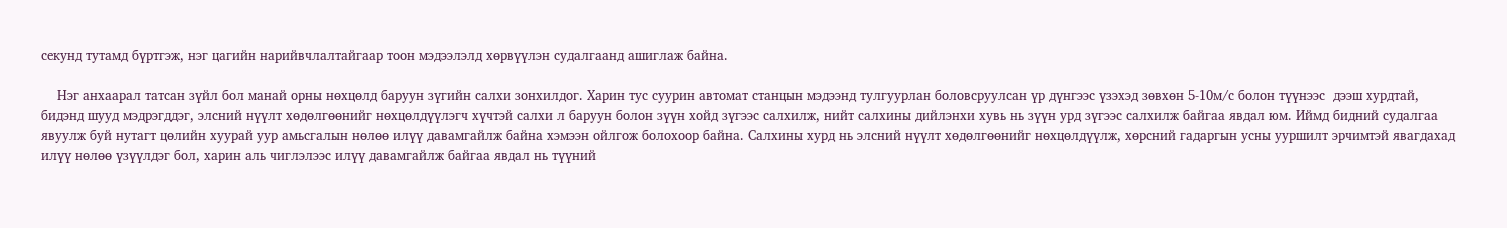секунд тутамд бүртгэж, нэг цагийн нарийвчлалтайгаар тоон мэдээлэлд хөрвүүлэн судалгаанд ашиглаж байна.

    Нэг анхаарал татсан зүйл бол манай орны нөхцөлд баруун зүгийн салхи зонхилдог. Харин тус суурин автомат станцын мэдээнд тулгуурлан боловсруулсан үр дүнгээс үзэхэд зөвхөн 5-10м/с болон түүнээс  дээш хурдтай, бидэнд шууд мэдрэгддэг, элсний нүүлт хөдөлгөөнийг нөхцөлдүүлэгч хүчтэй салхи л баруун болон зүүн хойд зүгээс салхилж, нийт салхины дийлэнхи хувь нь зүүн урд зүгээс салхилж байгаа явдал юм. Иймд бидний судалгаа явуулж буй нутагт цөлийн хуурай уур амьсгалын нөлөө илүү давамгайлж байна хэмээн ойлгож болохоор байна. Салхины хурд нь элсний нүүлт хөдөлгөөнийг нөхцөлдүүлж, хөрсний гадаргын усны ууршилт эрчимтэй явагдахад илүү нөлөө үзүүлдэг бол, харин аль чиглэлээс илүү давамгайлж байгаа явдал нь түүний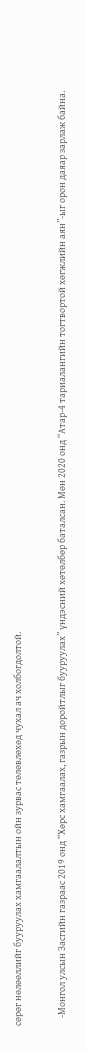сөрөг нөлөөллийг бууруулах хамгаалалтын ойн зурвас төлөвлөхөд чухал ач холбогдолтой.

    -Монгол улсын Засгийн газраас 2019 онд “Хөрс хамгаалах, газрын доройтлыг бууруулах” үндэсний хөтөлбөр баталсан. Мөн 2020 онд “Атар-4 тариалангийн тогтвортой хөгжлийн аян”-ыг орон даяар зарлаж байна.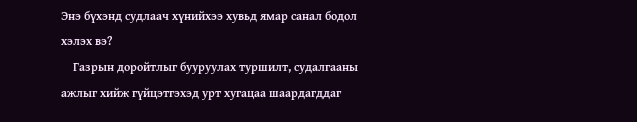Энэ бүхэнд судлаач хүнийхээ хувьд ямар санал бодол хэлэх вэ?
    Газрын доройтлыг бууруулах туршилт, судалгааны ажлыг хийж гүйцэтгэхэд урт хугацаа шаардагддаг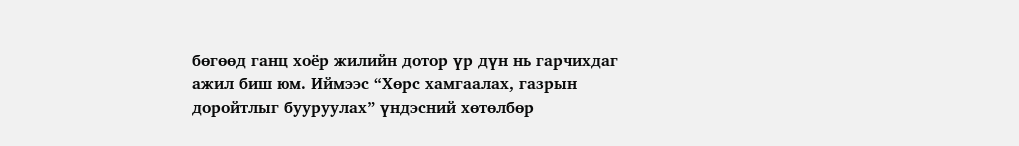бөгөөд ганц хоёр жилийн дотор үр дүн нь гарчихдаг ажил биш юм. Иймээс “Хөрс хамгаалах, газрын доройтлыг бууруулах” үндэсний хөтөлбөр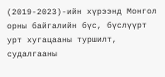(2019-2023)-ийн хүрээнд Монгол орны байгалийн бүс, бүслүүрт урт хугацааны туршилт, судалгааны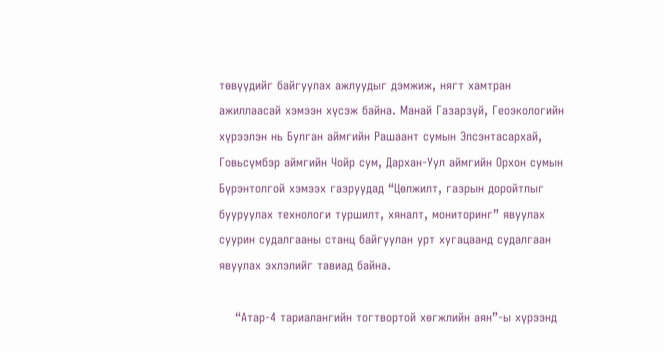төвүүдийг байгуулах ажлуудыг дэмжиж, нягт хамтран ажиллаасай хэмээн хүсэж байна. Манай Газарзүй, Геоэкологийн хүрээлэн нь Булган аймгийн Рашаант сумын Элсэнтасархай, Говьсүмбэр аймгийн Чойр сум, Дархан-Уул аймгийн Орхон сумын Бүрэнтолгой хэмээх газруудад “Цөлжилт, газрын доройтлыг бууруулах технологи туршилт, хяналт, мониторинг” явуулах суурин судалгааны станц байгуулан урт хугацаанд судалгаан явуулах эхлэлийг тавиад байна.

    “Атар-4 тариалангийн тогтвортой хөгжлийн аян”-ы хүрээнд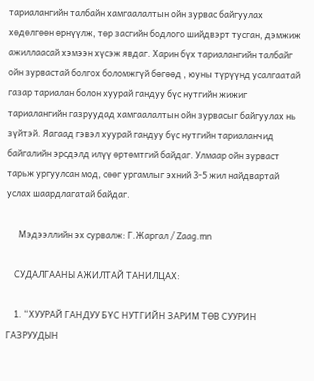тариалангийн талбайн хамгаалалтын ойн зурвас байгуулах хөдөлгөөн өрнүүлж, төр засгийн бодлого шийдвэрт тусган, дэмжиж ажиллаасай хэмээн хүсэж явдаг. Харин бүх тариалангийн талбайг ойн зурвастай болгох боломжгүй бөгөөд , юуны түрүүнд усалгаатай газар тариалан болон хуурай гандуу бүс нутгийн жижиг тариалангийн газруудад хамгаалалтын ойн зурвасыг байгуулах нь зүйтэй. Яагаад гэвэл хуурай гандуу бүс нутгийн тариаланчид байгалийн эрсдэлд илүү өртөмтгий байдаг. Улмаар ойн зурваст тарьж ургуулсан мод, сөөг ургамлыг эхний 3-5 жил найдвартай услах шаардлагатай байдаг.

      Мэдээллийн эх сурвалж: Г.Жаргал / Zaag.mn

    СУДАЛГААНЫ АЖИЛТАЙ ТАНИЛЦАХ:

    1. “ХУУРАЙ ГАНДУУ БҮС НУТГИЙН ЗАРИМ ТӨВ СУУРИН ГАЗРУУДЫН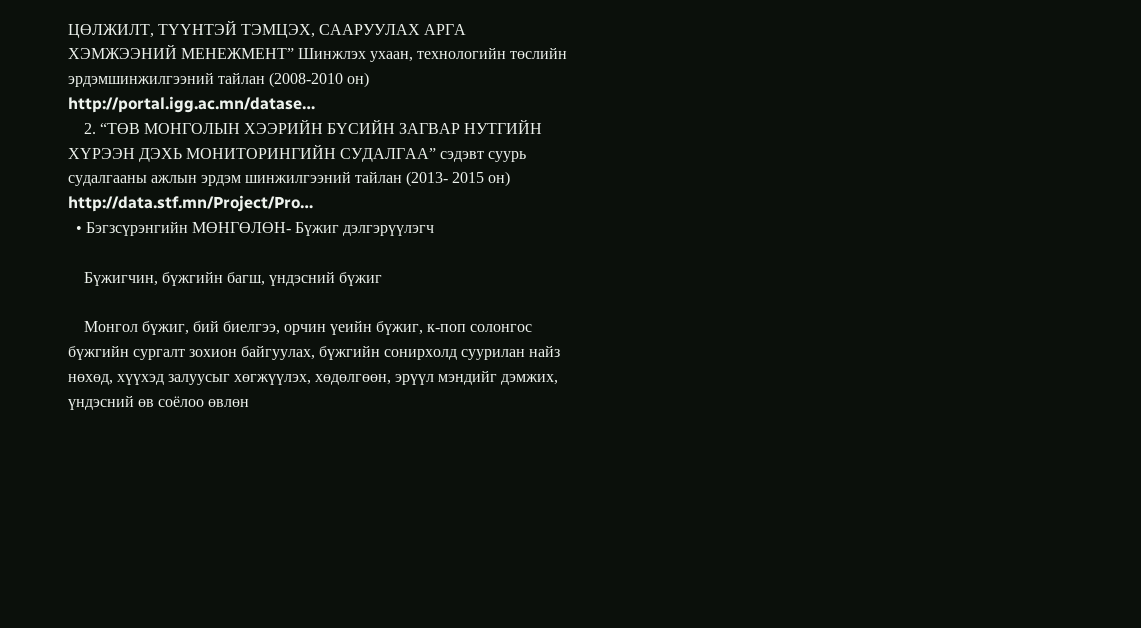ЦӨЛЖИЛТ, ТҮҮНТЭЙ ТЭМЦЭХ, СААРУУЛАХ АРГА ХЭМЖЭЭНИЙ МЕНЕЖМЕНТ” Шинжлэх ухаан, технологийн төслийн эрдэмшинжилгээний тайлан (2008-2010 он) http://portal.igg.ac.mn/datase…
    2. “ТӨВ МОНГОЛЫН ХЭЭРИЙН БҮСИЙН ЗАГВАР НУТГИЙН ХҮРЭЭН ДЭХЬ МОНИТОРИНГИЙН СУДАЛГАА” сэдэвт суурь судалгааны ажлын эрдэм шинжилгээний тайлан (2013- 2015 он) http://data.stf.mn/Project/Pro…
  • Бэгзсүрэнгийн МӨНГӨЛӨН- Бүжиг дэлгэрүүлэгч

    Бүжигчин, бүжгийн багш, үндэсний бүжиг

    Монгол бүжиг, бий биелгээ, орчин үеийн бүжиг, к-поп солонгос бүжгийн сургалт зохион байгуулах, бүжгийн сонирхолд суурилан найз нөхөд, хүүхэд залуусыг хөгжүүлэх, хөдөлгөөн, эрүүл мэндийг дэмжих, үндэсний өв соёлоо өвлөн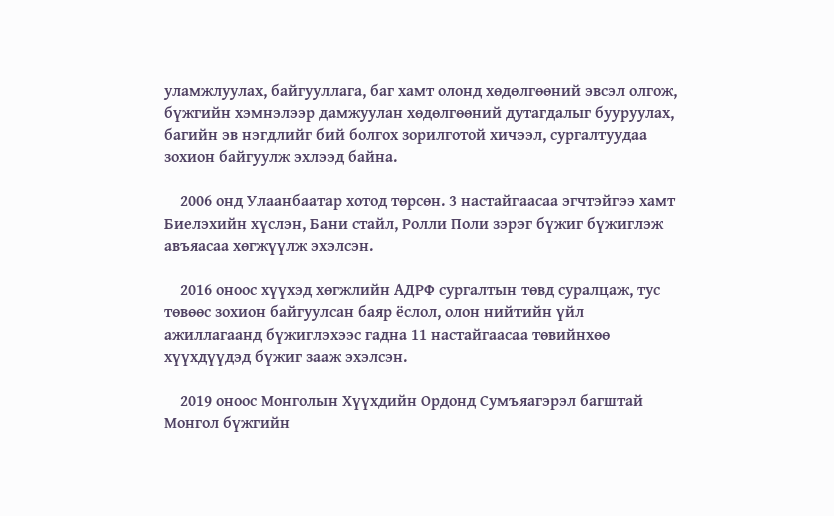уламжлуулах, байгууллага, баг хамт олонд хөдөлгөөний эвсэл олгож, бүжгийн хэмнэлээр дамжуулан хөдөлгөөний дутагдалыг бууруулах, багийн эв нэгдлийг бий болгох зорилготой хичээл, сургалтуудаа зохион байгуулж эхлээд байна.

    2006 онд Улаанбаатар хотод төрсөн. 3 настайгаасаа эгчтэйгээ хамт Биелэхийн хүслэн, Бани стайл, Ролли Поли зэрэг бүжиг бүжиглэж авъяасаа хөгжүүлж эхэлсэн.

    2016 оноос хүүхэд хөгжлийн АДРФ сургалтын төвд суралцаж, тус төвөөс зохион байгуулсан баяр ёслол, олон нийтийн үйл ажиллагаанд бүжиглэхээс гадна 11 настайгаасаа төвийнхөө хүүхдүүдэд бүжиг зааж эхэлсэн.

    2019 оноос Монголын Хүүхдийн Ордонд Сумъяагэрэл багштай Монгол бүжгийн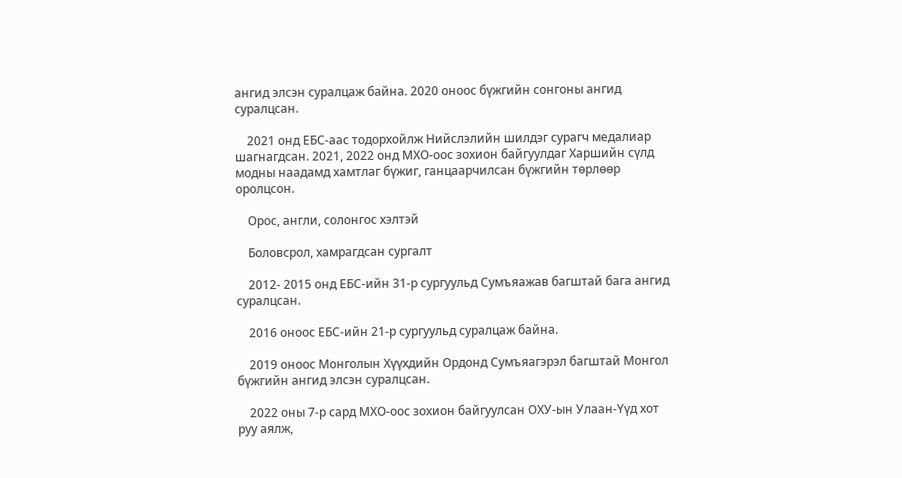ангид элсэн суралцаж байна. 2020 оноос бүжгийн сонгоны ангид суралцсан.

    2021 онд ЕБС-аас тодорхойлж Нийслэлийн шилдэг сурагч медалиар шагнагдсан. 2021, 2022 онд МХО-оос зохион байгуулдаг Харшийн сүлд модны наадамд хамтлаг бүжиг, ганцаарчилсан бүжгийн төрлөөр оролцсон.

    Орос, англи, солонгос хэлтэй

    Боловсрол, хамрагдсан сургалт

    2012- 2015 онд ЕБС-ийн 31-р сургуульд Сумъяажав багштай бага ангид суралцсан.

    2016 оноос ЕБС-ийн 21-р сургуульд суралцаж байна.

    2019 оноос Монголын Хүүхдийн Ордонд Сумъяагэрэл багштай Монгол бүжгийн ангид элсэн суралцсан.

    2022 оны 7-р сард МХО-оос зохион байгуулсан ОХУ-ын Улаан-Үүд хот руу аялж,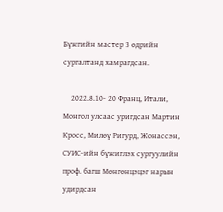Бүжгийн мастер 3 өдрийн сургалтанд хамрагдсан.

    2022.8.10- 20 Франц, Итали, Монгол улсаас уригдсан Мартин Кросс, Милөү Ригурд, Жонассэн, СУИС-ийн бүжиглэх сургуулийн проф. багш Мөнгөнцэцэг нарын удирдсан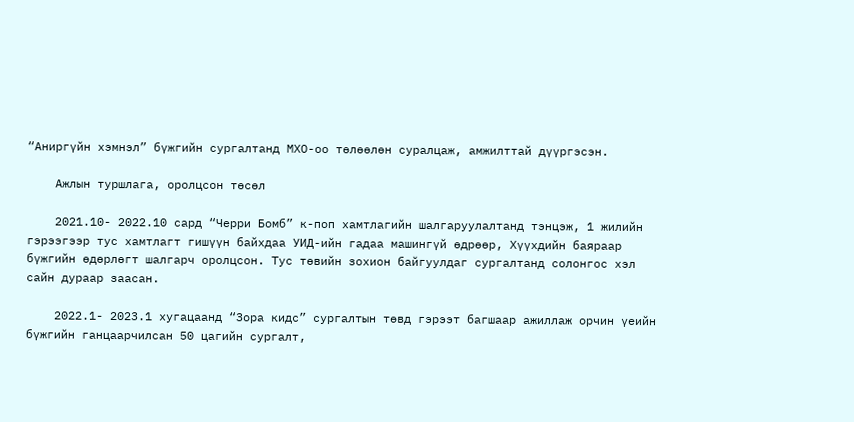“Аниргүйн хэмнэл” бүжгийн сургалтанд МХО-оо төлөөлөн суралцаж, амжилттай дүүргэсэн.

    Ажлын туршлага, оролцсон төсөл

    2021.10- 2022.10 сард “Черри Бомб” к-поп хамтлагийн шалгаруулалтанд тэнцэж, 1 жилийн гэрээгээр тус хамтлагт гишүүн байхдаа УИД-ийн гадаа машингүй өдрөөр, Хүүхдийн баяраар бүжгийн өдөрлөгт шалгарч оролцсон. Тус төвийн зохион байгуулдаг сургалтанд солонгос хэл сайн дураар заасан.

    2022.1- 2023.1 хугацаанд “Зора кидс” сургалтын төвд гэрээт багшаар ажиллаж орчин үеийн бүжгийн ганцаарчилсан 50 цагийн сургалт,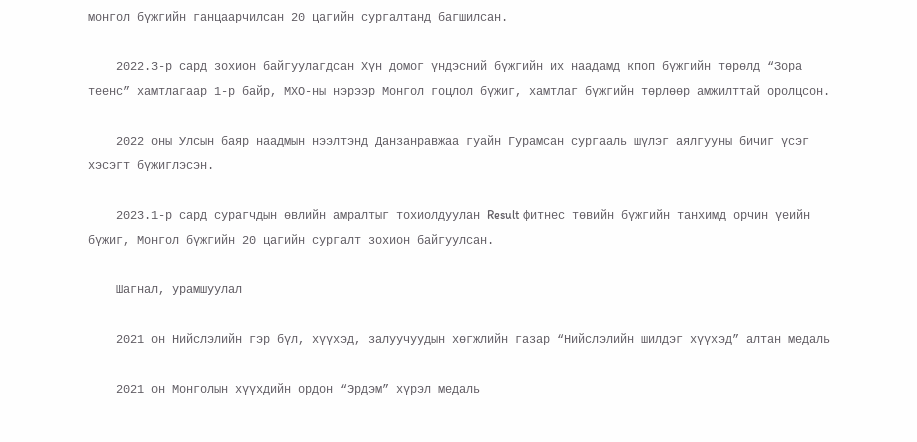монгол бүжгийн ганцаарчилсан 20 цагийн сургалтанд багшилсан.

    2022.3-р сард зохион байгуулагдсан Хүн домог үндэсний бүжгийн их наадамд кпоп бүжгийн төрөлд “Зора теенс” хамтлагаар 1-р байр, МХО-ны нэрээр Монгол гоцлол бүжиг, хамтлаг бүжгийн төрлөөр амжилттай оролцсон.

    2022 оны Улсын баяр наадмын нээлтэнд Данзанравжаа гуайн Гурамсан сургааль шүлэг аялгууны бичиг үсэг хэсэгт бүжиглэсэн.

    2023.1-р сард сурагчдын өвлийн амралтыг тохиолдуулан Result фитнес төвийн бүжгийн танхимд орчин үеийн бүжиг, Монгол бүжгийн 20 цагийн сургалт зохион байгуулсан.

    Шагнал, урамшуулал

    2021 он Нийслэлийн гэр бүл, хүүхэд, залуучуудын хөгжлийн газар “Нийслэлийн шилдэг хүүхэд” алтан медаль

    2021 он Монголын хүүхдийн ордон “Эрдэм” хүрэл медаль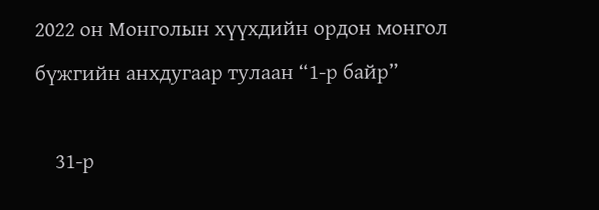2022 он Монголын хүүхдийн ордон монгол бүжгийн анхдугаар тулаан “1-р байр”

    31-р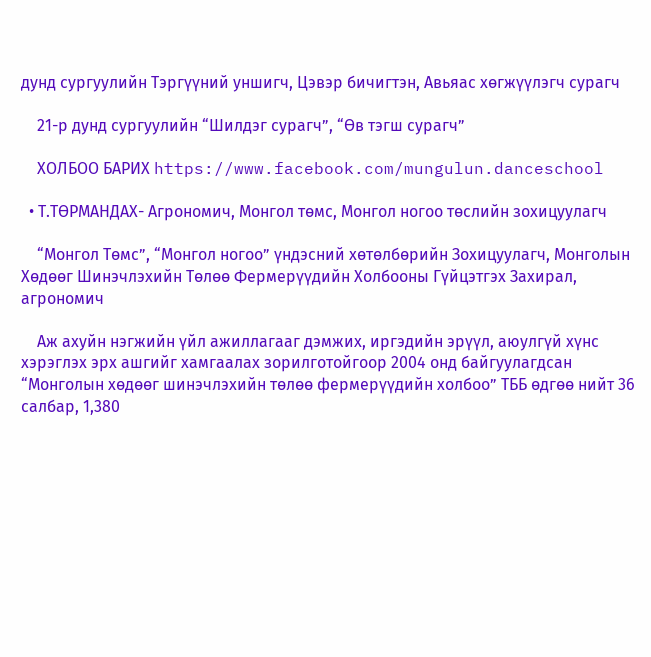дунд сургуулийн Тэргүүний уншигч, Цэвэр бичигтэн, Авьяас хөгжүүлэгч сурагч

    21-р дунд сургуулийн “Шилдэг сурагч”, “Өв тэгш сурагч”

    ХОЛБОО БАРИХ https://www.facebook.com/mungulun.danceschool

  • Т.ТӨРМАНДАХ- Агрономич, Монгол төмс, Монгол ногоо төслийн зохицуулагч

    “Монгол Төмс”, “Монгол ногоо” үндэсний хөтөлбөрийн Зохицуулагч, Монголын Хөдөөг Шинэчлэхийн Төлөө Фермерүүдийн Холбооны Гүйцэтгэх Захирал, агрономич

    Аж ахуйн нэгжийн үйл ажиллагааг дэмжих, иргэдийн эрүүл, аюулгүй хүнс хэрэглэх эрх ашгийг хамгаалах зорилготойгоор 2004 онд байгуулагдсан “Монголын хөдөөг шинэчлэхийн төлөө фермерүүдийн холбоо” ТББ өдгөө нийт 36 салбар, 1,380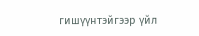гишүүнтэйгээр үйл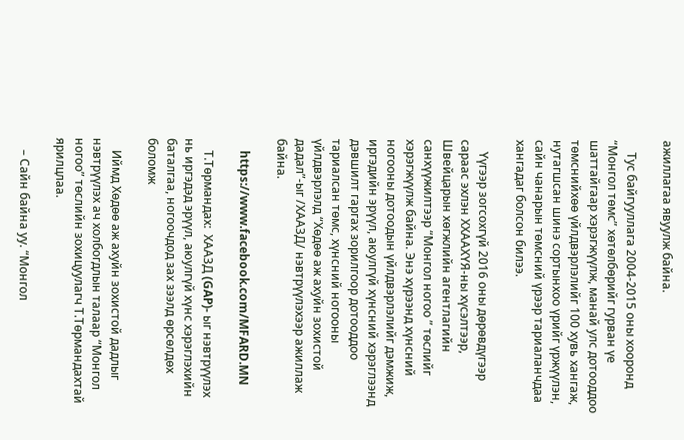ажиллагаа явуулж байна.

    Тус байгууллага 2004-2015 оны хооронд “Монгол төмс” хөтөлбөрийг гурван үе шаттайгаар хэрэгжүүлж, манай улс дотооддоо төмснийхөө үйлдвэрлэлийг 100 хувь хангаж, нутагшсан шинэ сортынхоо үрийг үржүүлэн, сайн чанарын төмсний үрээр тариаланчдаа хангадаг болсон билээ.

    Үүгээр зогсохгүй 2016 оны дөрөвдүгээр сараас эхлэн ХХААХҮЯ-ны хүсэлтээр, Швейцарын хөгжлийн агентлагийн санхүүжилтээр “Монгол ногоо ” төслийг хэрэгжүүлж байна. Энэ хүрээнд хүнсний ногооны дотоодын үйлдвэрлэлийг дэмжиж, иргэдийн эрүүл, аюулгүй хүнсний хэрэглээнд дэвшилт гаргах зорилгоор дотооддоо тариалсан төмс, хүнсний ногооны үйлдвэрлэлд “Хөдөө аж ахуйн зохистой дадал”-ыг /ХААЗД/ нэвтрүүлэхээр ажиллаж байна.

    https://www.facebook.com/MFARD.MN

    Т.Төрмандах:  ХААЗД (GAP)- ыг нэвтрүүлэх нь иргэдэд эрүүл, аюулгүй хүнс хэрэглэхийн баталгаа, ногоочдод зах зээлд өрсөлдөх боломж

    Иймд Хөдөө аж ахуйн зохистой дадлыг нэвтрүүлэх ач холбогдлын талаар “Монгол ногоо” төслийн зохицуулагч Т.Төрмандахтай ярилцлаа.

    – Сайн байна уу. “Монгол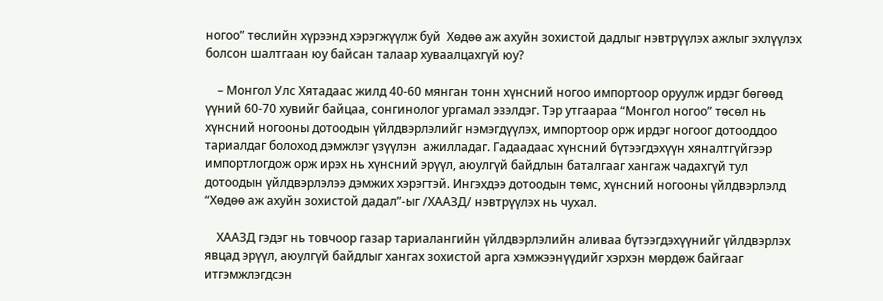ногоо” төслийн хүрээнд хэрэгжүүлж буй  Хөдөө аж ахуйн зохистой дадлыг нэвтрүүлэх ажлыг эхлүүлэх болсон шалтгаан юу байсан талаар хуваалцахгүй юу?

    – Монгол Улс Хятадаас жилд 40-60 мянган тонн хүнсний ногоо импортоор оруулж ирдэг бөгөөд үүний 60-70 хувийг байцаа, сонгинолог ургамал эзэлдэг. Тэр утгаараа “Монгол ногоо” төсөл нь хүнсний ногооны дотоодын үйлдвэрлэлийг нэмэгдүүлэх, импортоор орж ирдэг ногоог дотооддоо тариалдаг болоход дэмжлэг үзүүлэн  ажилладаг. Гадаадаас хүнсний бүтээгдэхүүн хяналтгүйгээр импортлогдож орж ирэх нь хүнсний эрүүл, аюулгүй байдлын баталгааг хангаж чадахгүй тул дотоодын үйлдвэрлэлээ дэмжих хэрэгтэй. Ингэхдээ дотоодын төмс, хүнсний ногооны үйлдвэрлэлд “Хөдөө аж ахуйн зохистой дадал”-ыг /ХААЗД/ нэвтрүүлэх нь чухал.

    ХААЗД гэдэг нь товчоор газар тариалангийн үйлдвэрлэлийн аливаа бүтээгдэхүүнийг үйлдвэрлэх явцад эрүүл, аюулгүй байдлыг хангах зохистой арга хэмжээнүүдийг хэрхэн мөрдөж байгааг итгэмжлэгдсэн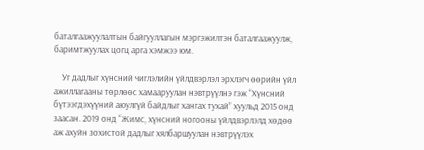баталгаажуулалтын байгууллагын мэргэжилтэн баталгаажуулж, баримтжуулах цогц арга хэмжээ юм.

    Уг дадлыг хүнсний чиглэлийн үйлдвэрлэл эрхлэгч өөрийн үйл ажиллагааны төрлөөс хамааруулан нэвтрүүлнэ гэж “Хүнсний бүтээгдэхүүний аюулгүй байдлыг хангах тухай” хуульд 2015 онд заасан. 2019 онд “Жимс, хүнсний ногооны үйлдвэрлэлд хөдөө аж ахуйн зохистой дадлыг хялбаршуулан нэвтрүүлэх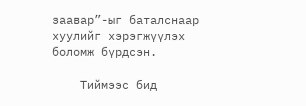заавар”-ыг баталснаар хуулийг хэрэгжүүлэх боломж бүрдсэн.

    Тиймээс бид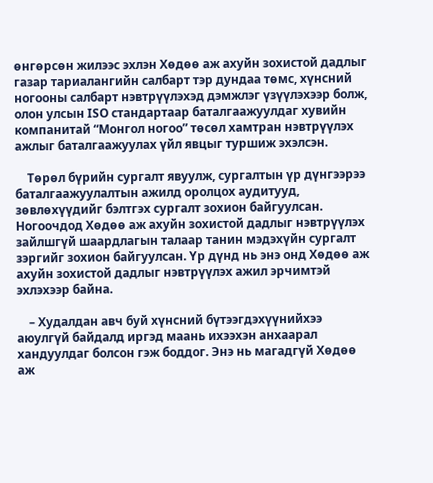өнгөрсөн жилээс эхлэн Хөдөө аж ахуйн зохистой дадлыг газар тариалангийн салбарт тэр дундаа төмс, хүнсний ногооны салбарт нэвтрүүлэхэд дэмжлэг үзүүлэхээр болж, олон улсын ISO стандартаар баталгаажуулдаг хувийн компанитай “Монгол ногоо” төсөл хамтран нэвтрүүлэх ажлыг баталгаажуулах үйл явцыг туршиж эхэлсэн.

    Төрөл бүрийн сургалт явуулж, сургалтын үр дүнгээрээ баталгаажуулалтын ажилд оролцох аудитууд, зөвлөхүүдийг бэлтгэх сургалт зохион байгуулсан. Ногоочдод Хөдөө аж ахуйн зохистой дадлыг нэвтрүүлэх зайлшгүй шаардлагын талаар танин мэдэхүйн сургалт зэргийг зохион байгуулсан. Үр дүнд нь энэ онд Хөдөө аж ахуйн зохистой дадлыг нэвтрүүлэх ажил эрчимтэй эхлэхээр байна.

    – Худалдан авч буй хүнсний бүтээгдэхүүнийхээ аюулгүй байдалд иргэд маань ихээхэн анхаарал хандуулдаг болсон гэж боддог. Энэ нь магадгүй Хөдөө аж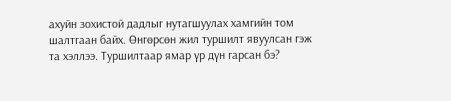ахуйн зохистой дадлыг нутагшуулах хамгийн том шалтгаан байх. Өнгөрсөн жил туршилт явуулсан гэж та хэллээ. Туршилтаар ямар үр дүн гарсан бэ?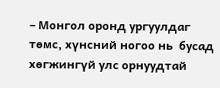– Монгол оронд ургуулдаг төмс, хүнсний ногоо нь  бусад хөгжингүй улс орнуудтай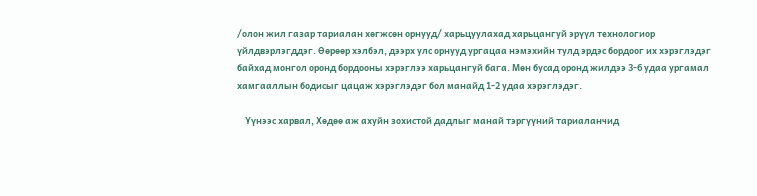/олон жил газар тариалан хөгжсөн орнууд/ харьцуулахад харьцангуй эрүүл технологиор үйлдвэрлэгддэг. Өөрөөр хэлбэл, дээрх улс орнууд ургацаа нэмэхийн тулд эрдэс бордоог их хэрэглэдэг байхад монгол оронд бордооны хэрэглээ харьцангуй бага. Мөн бусад оронд жилдээ 3-6 удаа ургамал хамгааллын бодисыг цацаж хэрэглэдэг бол манайд 1-2 удаа хэрэглэдэг.

    Үүнээс харвал, Хөдөө аж ахуйн зохистой дадлыг манай тэргүүний тариаланчид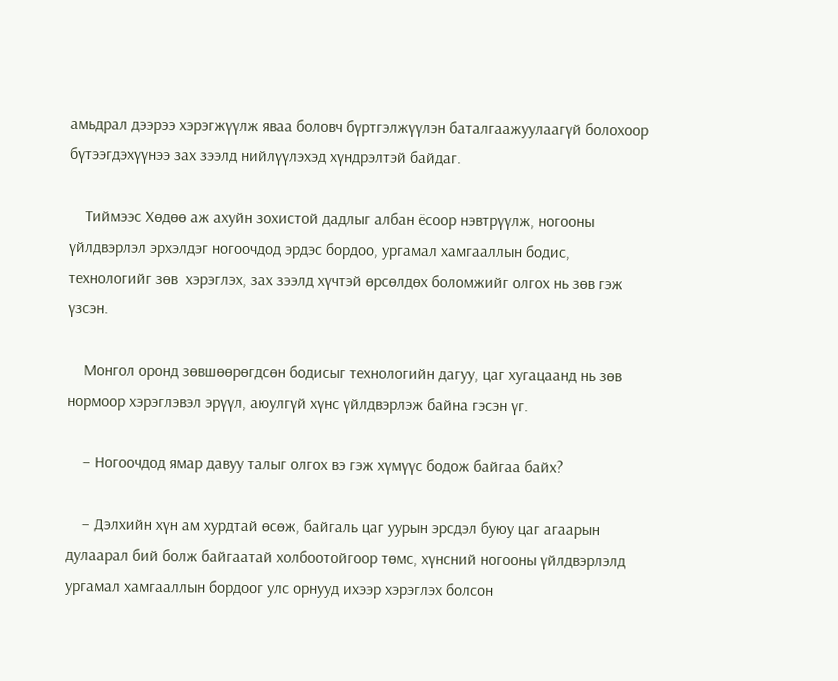амьдрал дээрээ хэрэгжүүлж яваа боловч бүртгэлжүүлэн баталгаажуулаагүй болохоор бүтээгдэхүүнээ зах зээлд нийлүүлэхэд хүндрэлтэй байдаг.

    Тиймээс Хөдөө аж ахуйн зохистой дадлыг албан ёсоор нэвтрүүлж, ногооны үйлдвэрлэл эрхэлдэг ногоочдод эрдэс бордоо, ургамал хамгааллын бодис, технологийг зөв  хэрэглэх, зах зээлд хүчтэй өрсөлдөх боломжийг олгох нь зөв гэж үзсэн.

    Монгол оронд зөвшөөрөгдсөн бодисыг технологийн дагуу, цаг хугацаанд нь зөв нормоор хэрэглэвэл эрүүл, аюулгүй хүнс үйлдвэрлэж байна гэсэн үг.

    – Ногоочдод ямар давуу талыг олгох вэ гэж хүмүүс бодож байгаа байх?

    – Дэлхийн хүн ам хурдтай өсөж, байгаль цаг уурын эрсдэл буюу цаг агаарын дулаарал бий болж байгаатай холбоотойгоор төмс, хүнсний ногооны үйлдвэрлэлд ургамал хамгааллын бордоог улс орнууд ихээр хэрэглэх болсон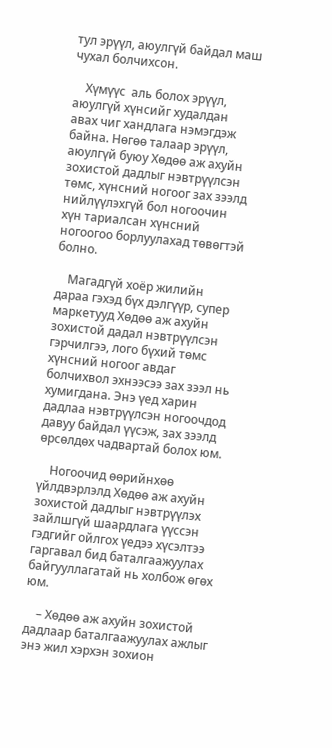тул эрүүл, аюулгүй байдал маш чухал болчихсон.

    Хүмүүс  аль болох эрүүл, аюулгүй хүнсийг худалдан авах чиг хандлага нэмэгдэж байна. Нөгөө талаар эрүүл, аюулгүй буюу Хөдөө аж ахуйн зохистой дадлыг нэвтрүүлсэн төмс, хүнсний ногоог зах зээлд нийлүүлэхгүй бол ногоочин хүн тариалсан хүнсний ногоогоо борлуулахад төвөгтэй болно.

    Магадгүй хоёр жилийн дараа гэхэд бүх дэлгүүр, супер маркетууд Хөдөө аж ахуйн зохистой дадал нэвтрүүлсэн гэрчилгээ, лого бүхий төмс хүнсний ногоог авдаг болчихвол эхнээсээ зах зээл нь хумигдана. Энэ үед харин дадлаа нэвтрүүлсэн ногоочдод давуу байдал үүсэж, зах зээлд өрсөлдөх чадвартай болох юм.

    Ногоочид өөрийнхөө үйлдвэрлэлд Хөдөө аж ахуйн зохистой дадлыг нэвтрүүлэх зайлшгүй шаардлага үүссэн гэдгийг ойлгох үедээ хүсэлтээ гаргавал бид баталгаажуулах байгууллагатай нь холбож өгөх юм.

    – Хөдөө аж ахуйн зохистой дадлаар баталгаажуулах ажлыг энэ жил хэрхэн зохион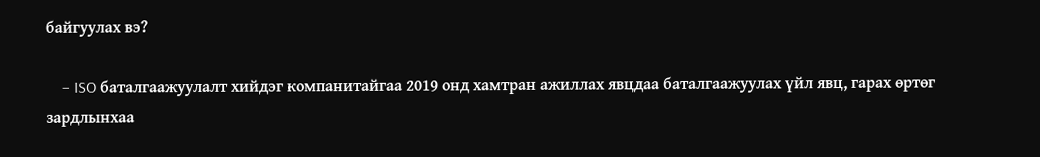байгуулах вэ?

    – ISO баталгаажуулалт хийдэг компанитайгаа 2019 онд хамтран ажиллах явцдаа баталгаажуулах үйл явц, гарах өртөг зардлынхаа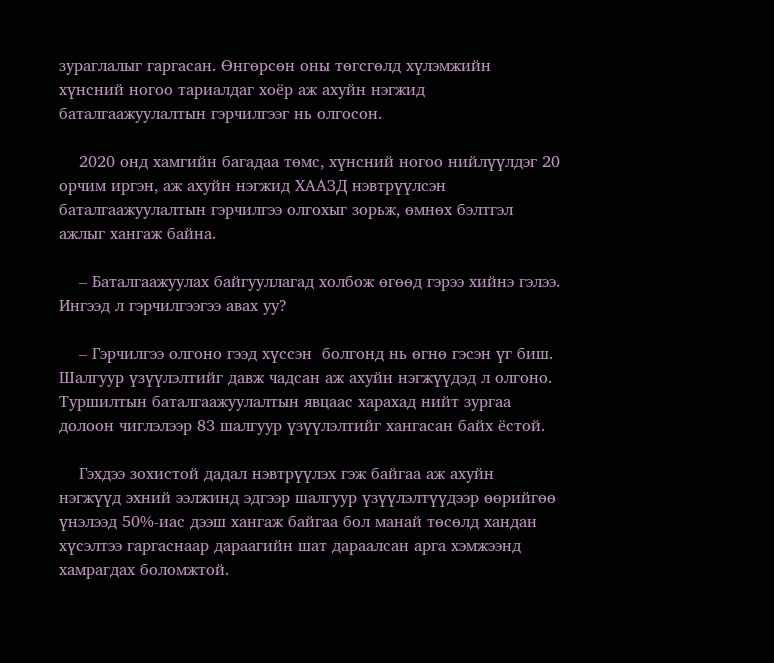зураглалыг гаргасан. Өнгөрсөн оны төгсгөлд хүлэмжийн хүнсний ногоо тариалдаг хоёр аж ахуйн нэгжид баталгаажуулалтын гэрчилгээг нь олгосон.

    2020 онд хамгийн багадаа төмс, хүнсний ногоо нийлүүлдэг 20 орчим иргэн, аж ахуйн нэгжид ХААЗД нэвтрүүлсэн баталгаажуулалтын гэрчилгээ олгохыг зорьж, өмнөх бэлтгэл ажлыг хангаж байна.

    – Баталгаажуулах байгууллагад холбож өгөөд гэрээ хийнэ гэлээ. Ингээд л гэрчилгээгээ авах уу?

    – Гэрчилгээ олгоно гээд хүссэн  болгонд нь өгнө гэсэн үг биш. Шалгуур үзүүлэлтийг давж чадсан аж ахуйн нэгжүүдэд л олгоно. Туршилтын баталгаажуулалтын явцаас харахад нийт зургаа долоон чиглэлээр 83 шалгуур үзүүлэлтийг хангасан байх ёстой.

    Гэхдээ зохистой дадал нэвтрүүлэх гэж байгаа аж ахуйн нэгжүүд эхний ээлжинд эдгээр шалгуур үзүүлэлтүүдээр өөрийгөө үнэлээд 50%-иас дээш хангаж байгаа бол манай төсөлд хандан хүсэлтээ гаргаснаар дараагийн шат дараалсан арга хэмжээнд хамрагдах боломжтой.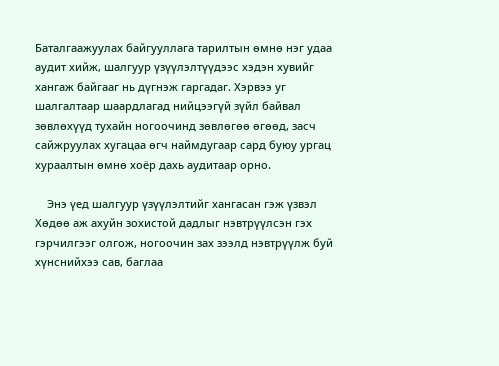Баталгаажуулах байгууллага тарилтын өмнө нэг удаа аудит хийж, шалгуур үзүүлэлтүүдээс хэдэн хувийг хангаж байгааг нь дүгнэж гаргадаг. Хэрвээ уг шалгалтаар шаардлагад нийцээгүй зүйл байвал зөвлөхүүд тухайн ногоочинд зөвлөгөө өгөөд, засч сайжруулах хугацаа өгч наймдугаар сард буюу ургац хураалтын өмнө хоёр дахь аудитаар орно.

    Энэ үед шалгуур үзүүлэлтийг хангасан гэж үзвэл Хөдөө аж ахуйн зохистой дадлыг нэвтрүүлсэн гэх гэрчилгээг олгож, ногоочин зах зээлд нэвтрүүлж буй хүнснийхээ сав, баглаа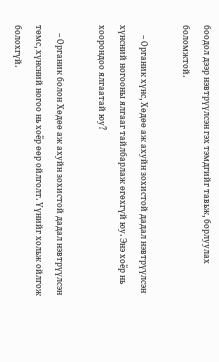боодол дээр нэвтрүүлсэн гэх тэмдгийг тавьж, борлуулах боломжтой.

     – Органик хүнс, Хөдөө аж ахуйн зохистой дадал нэвтрүүлсэн хүнсний ногооны ялгааг тайлбарлаж өгөхгүй юу. Энэ хоёр нь хоорондоо ялгаатай юу?

    – Органик болон Хөдөө аж ахуйн зохистой дадал нэвтрүүлсэн төмс, хүнсний ногоо нь хоёр өөр ойлголт. Үүнийг хольж ойлгож болохгүй.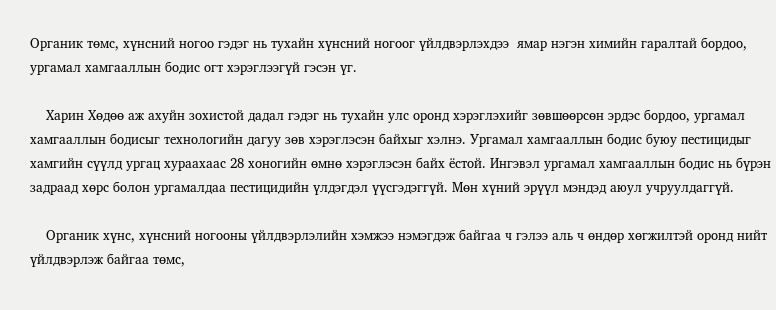Органик төмс, хүнсний ногоо гэдэг нь тухайн хүнсний ногоог үйлдвэрлэхдээ  ямар нэгэн химийн гаралтай бордоо, ургамал хамгааллын бодис огт хэрэглээгүй гэсэн үг.

    Харин Хөдөө аж ахуйн зохистой дадал гэдэг нь тухайн улс оронд хэрэглэхийг зөвшөөрсөн эрдэс бордоо, ургамал хамгааллын бодисыг технологийн дагуу зөв хэрэглэсэн байхыг хэлнэ. Ургамал хамгааллын бодис буюу пестицидыг хамгийн сүүлд ургац хураахаас 28 хоногийн өмнө хэрэглэсэн байх ёстой. Ингэвэл ургамал хамгааллын бодис нь бүрэн задраад хөрс болон ургамалдаа пестицидийн үлдэгдэл үүсгэдэггүй. Мөн хүний эрүүл мэндэд аюул учруулдаггүй.

    Органик хүнс, хүнсний ногооны үйлдвэрлэлийн хэмжээ нэмэгдэж байгаа ч гэлээ аль ч өндөр хөгжилтэй оронд нийт үйлдвэрлэж байгаа төмс,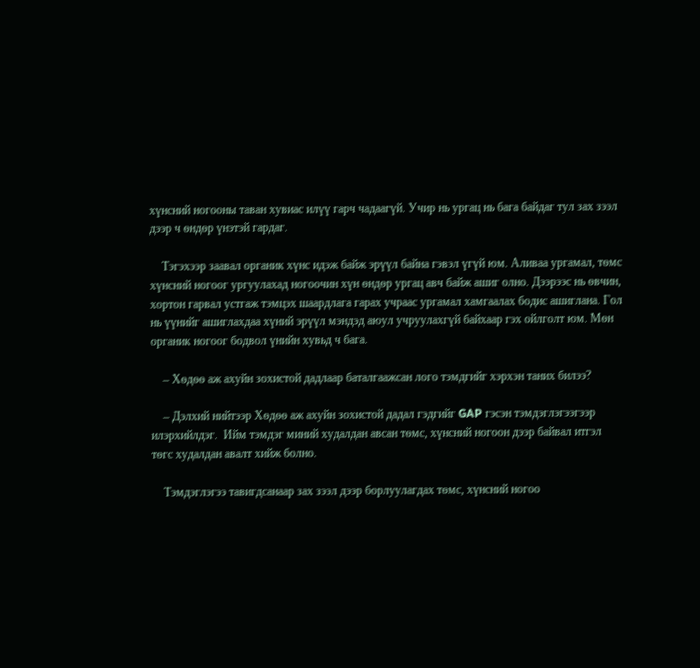хүнсний ногооны таван хувиас илүү гарч чадаагүй. Учир нь ургац нь бага байдаг тул зах зээл дээр ч өндөр үнэтэй гардаг.

    Тэгэхээр заавал органик хүнс идэж байж эрүүл байна гэвэл үгүй юм. Аливаа ургамал, төмс хүнсний ногоог ургуулахад ногоочин хүн өндөр ургац авч байж ашиг олно. Дээрээс нь өвчин, хортон гарвал устгаж тэмцэх шаардлага гарах учраас ургамал хамгаалах бодис ашиглана. Гол нь үүнийг ашиглахдаа хүний эрүүл мэндэд аюул учруулахгүй байхаар гэх ойлголт юм. Мөн органик ногоог бодвол үнийн хувьд ч бага.

    – Хөдөө аж ахуйн зохистой дадлаар баталгаажсан лого тэмдгийг хэрхэн таних билээ?

    – Дэлхий нийтээр Хөдөө аж ахуйн зохистой дадал гэдгийг GAP гэсэн тэмдэглэгээгээр илэрхийлдэг.  Ийм тэмдэг миний худалдан авсан төмс, хүнсний ногоон дээр байвал итгэл төгс худалдан авалт хийж болно.

    Тэмдэглэгээ тавигдсанаар зах зээл дээр борлуулагдах төмс, хүнсний ногоо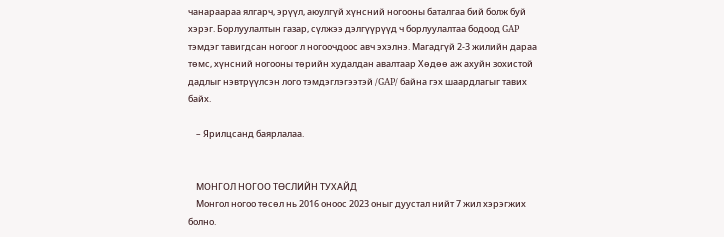чанараараа ялгарч, эрүүл, аюулгүй хүнсний ногооны баталгаа бий болж буй хэрэг. Борлуулалтын газар, сүлжээ дэлгүүрүүд ч борлуулалтаа бодоод GAP тэмдэг тавигдсан ногоог л ногоочдоос авч эхэлнэ. Магадгүй 2-3 жилийн дараа төмс, хүнсний ногооны төрийн худалдан авалтаар Хөдөө аж ахуйн зохистой дадлыг нэвтрүүлсэн лого тэмдэглэгээтэй /GAP/ байна гэх шаардлагыг тавих байх.

    – Ярилцсанд баярлалаа.


    МОНГОЛ НОГОО ТӨСЛИЙН ТУХАЙД
    Монгол ногоо төсөл нь 2016 оноос 2023 оныг дуустал нийт 7 жил хэрэгжих болно.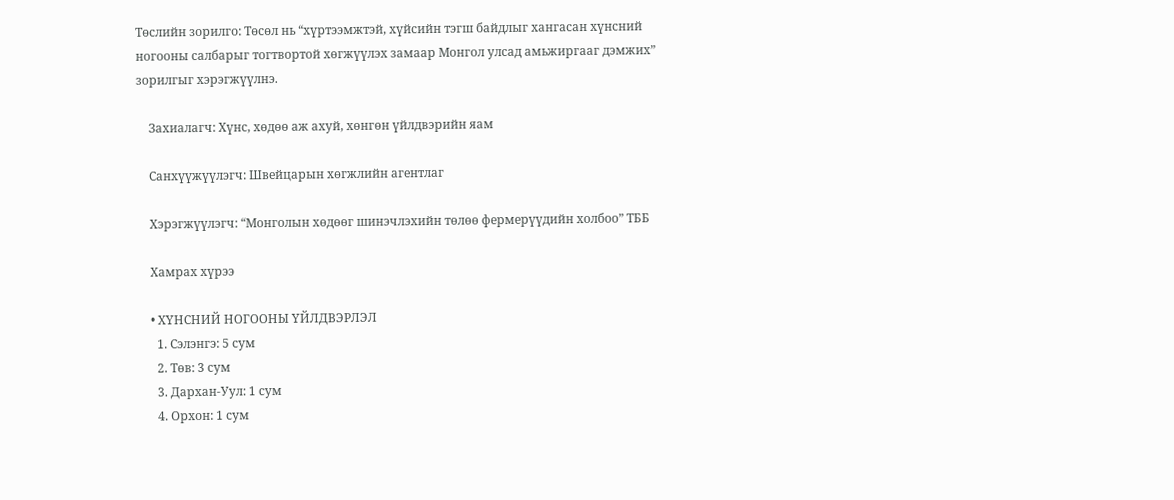Төслийн зорилго: Төсөл нь “хүртээмжтэй, хүйсийн тэгш байдлыг хангасан хүнсний ногооны салбарыг тогтвортой хөгжүүлэх замаар Монгол улсад амьжиргааг дэмжих” зорилгыг хэрэгжүүлнэ.

    Захиалагч: Хүнс, хөдөө аж ахуй, хөнгөн үйлдвэрийн яам

    Санхүүжүүлэгч: Швейцарын хөгжлийн агентлаг

    Хэрэгжүүлэгч: “Монголын хөдөөг шинэчлэхийн төлөө фермерүүдийн холбоо” ТББ

    Хамрах хүрээ

    • ХҮНСНИЙ НОГООНЫ ҮЙЛДВЭРЛЭЛ
      1. Сэлэнгэ: 5 сум
      2. Төв: 3 сум
      3. Дархан-Уул: 1 сум
      4. Орхон: 1 сум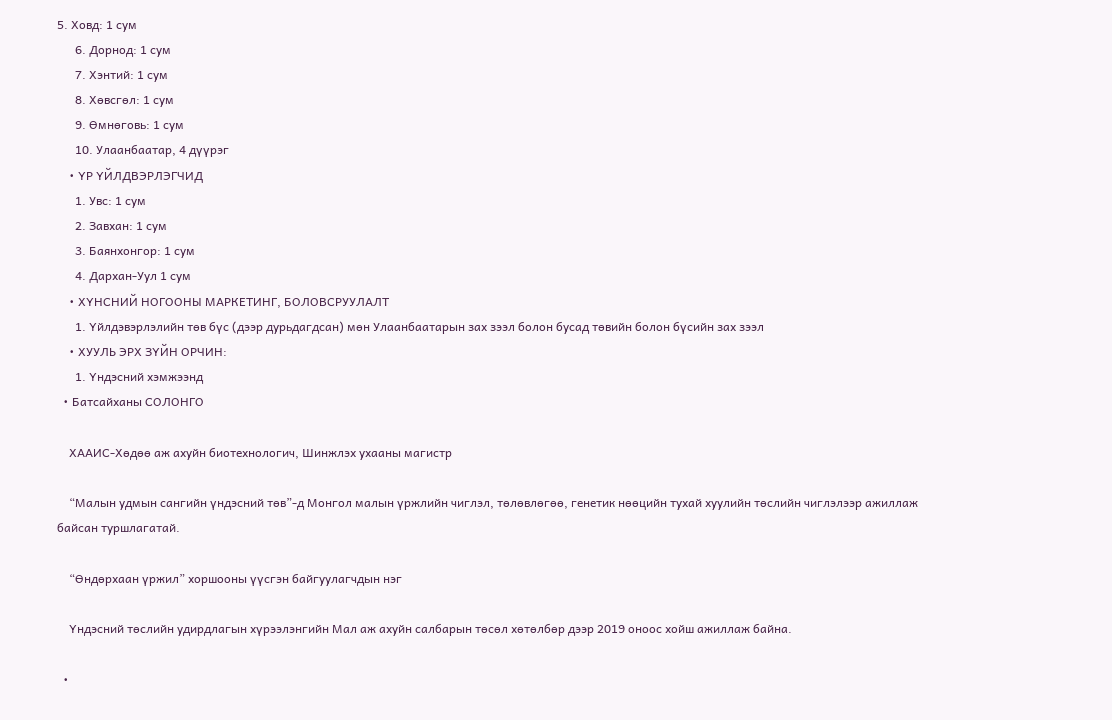5. Ховд: 1 сум
      6. Дорнод: 1 сум
      7. Хэнтий: 1 сум
      8. Хөвсгөл: 1 сум
      9. Өмнөговь: 1 сум
      10. Улаанбаатар, 4 дүүрэг
    • ҮР ҮЙЛДВЭРЛЭГЧИД
      1. Увс: 1 сум
      2. Завхан: 1 сум
      3. Баянхонгор: 1 сум
      4. Дархан-Уул 1 сум
    • ХҮНСНИЙ НОГООНЫ МАРКЕТИНГ, БОЛОВСРУУЛАЛТ
      1. Үйлдэвэрлэлийн төв бүс (дээр дурьдагдсан) мөн Улаанбаатарын зах зээл болон бусад төвийн болон бүсийн зах зээл
    • ХУУЛЬ ЭРХ ЗҮЙН ОРЧИН:
      1. Үндэсний хэмжээнд
  • Батсайханы СОЛОНГО

    ХААИС-Хөдөө аж ахуйн биотехнологич, Шинжлэх ухааны магистр

    “Малын удмын сангийн үндэсний төв”-д Монгол малын үржлийн чиглэл, төлөвлөгөө, генетик нөөцийн тухай хуулийн төслийн чиглэлээр ажиллаж байсан туршлагатай.

    “Өндөрхаан үржил” хоршооны үүсгэн байгуулагчдын нэг

    Үндэсний төслийн удирдлагын хүрээлэнгийн Мал аж ахуйн салбарын төсөл хөтөлбөр дээр 2019 оноос хойш ажиллаж байна.

  •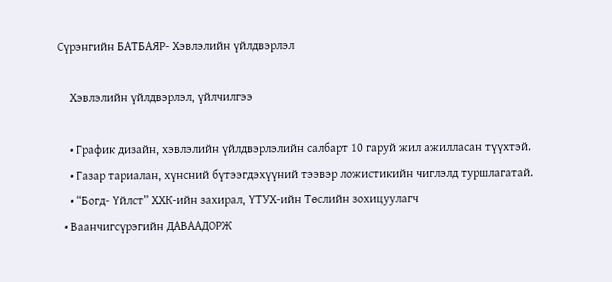Сүрэнгийн БАТБАЯР- Хэвлэлийн үйлдвэрлэл

    Хэвлэлийн үйлдвэрлэл, үйлчилгээ

    • График дизайн, хэвлэлийн үйлдвэрлэлийн салбарт 10 гаруй жил ажилласан түүхтэй.
    • Газар тариалан, хүнсний бүтээгдэхүүний тээвэр ложистикийн чиглэлд туршлагатай.
    • “Богд- Үйлст” ХХК-ийн захирал, ҮТУХ-ийн Төслийн зохицуулагч
  • Ваанчигсүрэгийн ДАВААДОРЖ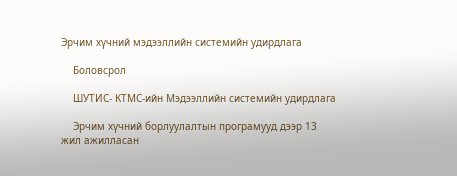Эрчим хүчний мэдээллийн системийн удирдлага

    Боловсрол

    ШУТИС- КТМС-ийн Мэдээллийн системийн удирдлага

    Эрчим хүчний борлуулалтын програмууд дээр 13 жил ажилласан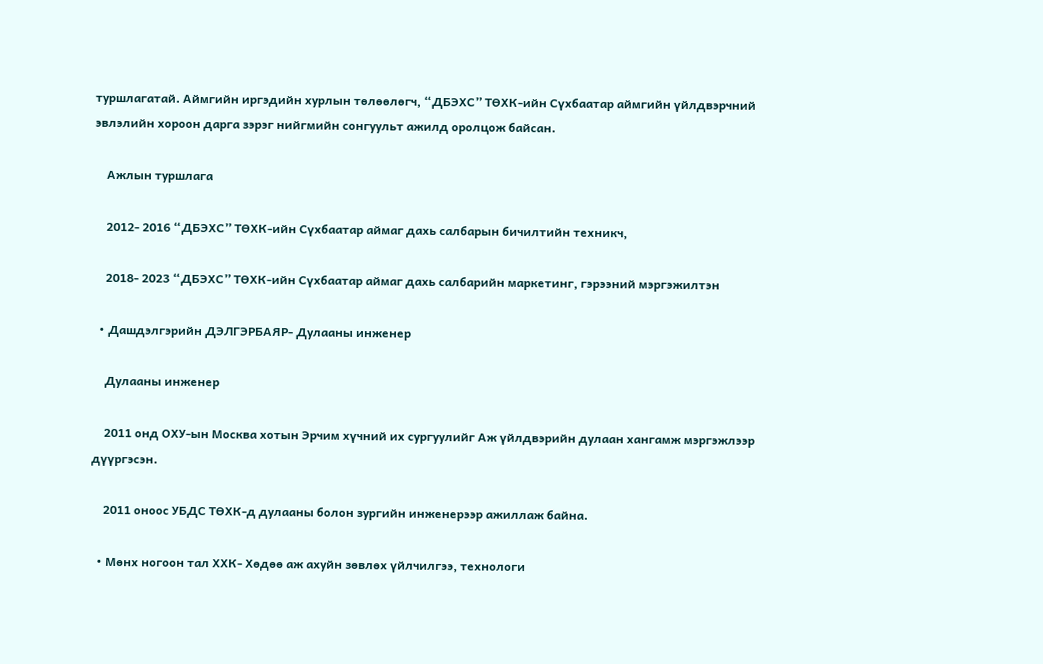туршлагатай. Аймгийн иргэдийн хурлын төлөөлөгч, “ДБЭХС” ТӨХК-ийн Сүхбаатар аймгийн үйлдвэрчний эвлэлийн хороон дарга зэрэг нийгмийн сонгуульт ажилд оролцож байсан.

    Ажлын туршлага

    2012- 2016 “ДБЭХС” ТӨХК-ийн Сүхбаатар аймаг дахь салбарын бичилтийн техникч,

    2018- 2023 “ДБЭХС” ТӨХК-ийн Сүхбаатар аймаг дахь салбарийн маркетинг, гэрээний мэргэжилтэн

  • Дашдэлгэрийн ДЭЛГЭРБАЯР- Дулааны инженер

    Дулааны инженер

    2011 онд ОХУ-ын Москва хотын Эрчим хүчний их сургуулийг Аж үйлдвэрийн дулаан хангамж мэргэжлээр дүүргэсэн.

    2011 оноос УБДС ТӨХК-д дулааны болон зургийн инженерээр ажиллаж байна.

  • Мөнх ногоон тал ХХК- Хөдөө аж ахуйн зөвлөх үйлчилгээ, технологи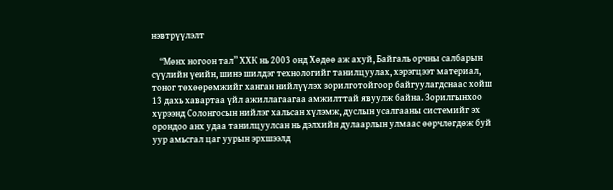нэвтрүүлэлт

    “Мөнх ногоон тал” ХХК нь 2003 онд Хөдөө аж ахуй, Байгаль орчны салбарын сүүлийн үеийн, шинэ шилдэг технологийг танилцуулах, хэрэгцээт материал, тоног төхөөрөмжийг ханган нийлүүлэх зорилготойгоор байгуулагдснаас хойш 13 дахь хавартаа үйл ажиллагаагаа амжилттай явуулж байна. Зорилгынхоо хүрээнд Солонгосын нийлэг хальсан хүлэмж, дуслын усалгааны системийг эх орондоо анх удаа танилцуулсан нь дэлхийн дулаарлын улмаас өөрчлөгдөж буй уур амьсгал цаг уурын эрхшээлд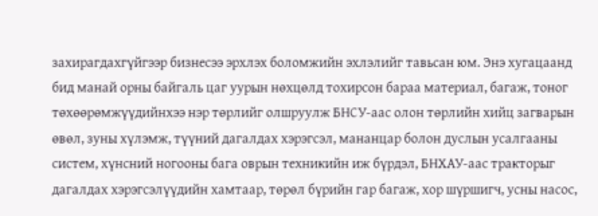захирагдахгүйгээр бизнесээ эрхлэх боломжийн эхлэлийг тавьсан юм. Энэ хугацаанд бид манай орны байгаль цаг уурын нөхцөлд тохирсон бараа материал, багаж, тоног төхөөрөмжүүдийнхээ нэр төрлийг олшруулж БНСУ-аас олон төрлийн хийц загварын өвөл, зуны хүлэмж, түүний дагалдах хэрэгсэл, мананцар болон дуслын усалгааны систем, хүнсний ногооны бага оврын техникийн иж бүрдэл, БНХАУ-аас тракторыг дагалдах хэрэгсэлүүдийн хамтаар, төрөл бүрийн гар багаж, хор шүршигч, усны насос,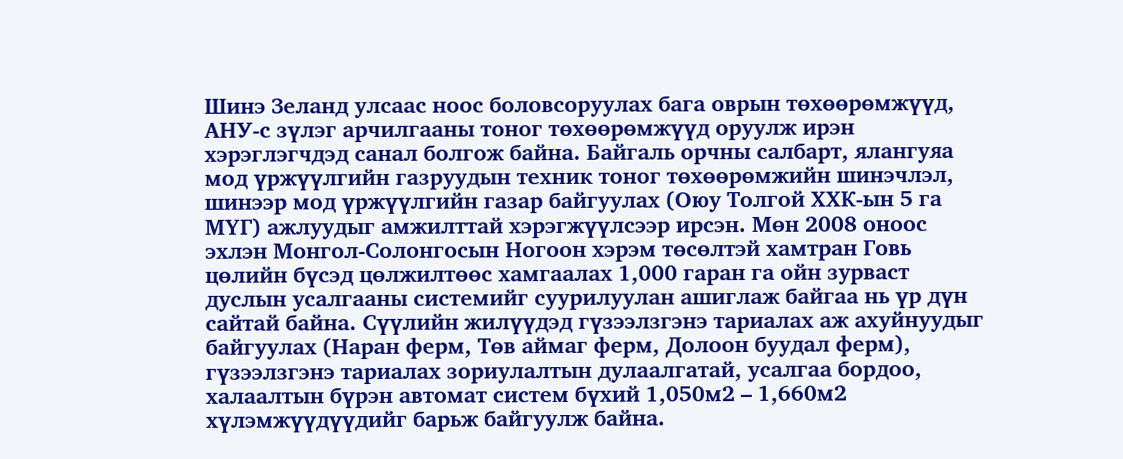Шинэ Зеланд улсаас ноос боловсоруулах бага оврын төхөөрөмжүүд, АНУ-с зүлэг арчилгааны тоног төхөөрөмжүүд оруулж ирэн хэрэглэгчдэд санал болгож байна. Байгаль орчны салбарт, ялангуяа мод үржүүлгийн газруудын техник тоног төхөөрөмжийн шинэчлэл, шинээр мод үржүүлгийн газар байгуулах (Оюу Толгой ХХК-ын 5 га МҮГ) ажлуудыг амжилттай хэрэгжүүлсээр ирсэн. Мөн 2008 оноос эхлэн Монгол-Солонгосын Ногоон хэрэм төсөлтэй хамтран Говь цөлийн бүсэд цөлжилтөөс хамгаалах 1,000 гаран га ойн зурваст дуслын усалгааны системийг суурилуулан ашиглаж байгаа нь үр дүн сайтай байна. Сүүлийн жилүүдэд гүзээлзгэнэ тариалах аж ахуйнуудыг байгуулах (Наран ферм, Төв аймаг ферм, Долоон буудал ферм), гүзээлзгэнэ тариалах зориулалтын дулаалгатай, усалгаа бордоо, халаалтын бүрэн автомат систем бүхий 1,050м2 – 1,660м2 хүлэмжүүдүүдийг барьж байгуулж байна.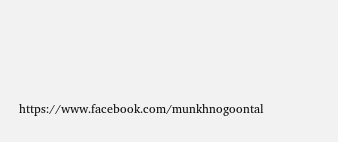https://www.facebook.com/munkhnogoontal